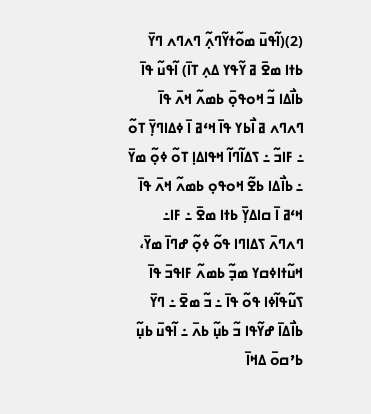(2)(ߊ߬ߟߎ߫ ߘߋ߬ߙߌ߬ߣߍ߲߬ ߣߍߣߍ ߣߌ߫ ߕߙߊ ߘߐ߫ ߥ ߌ߬ߟߌ ߡߍ߲ ߠߊ߫) ߊ߬ߟߎ߬ ߟߊ߫ ߕߊ߯ߡߊ ߏ߬ ߞߋߟߋ߲߫ ߕߘߍ߬ ߞߍ߫ ߟߊ߫ ߣߍߣߍ ߥ ߊ߯ߕߌ ߟߊ߫ ߞߵߥ ߊ߫ ߦߡߊߣߌ߲߫ ߠߋ߬ ߸ ߓߊߏ߬ ߸ ߖߡߊ߬ߣߊ߬ ߞߟߊߡߊ߲ ߠߋ߬ ߦߋ߲߬ ߘߌ߫ ߸ ߕߊ߯ߡߊ ߕߐ߬ ߞߋߟߋ߲ ߕߘߍ߬ ߞߍ߫ ߟߊ߫ ߞߵߥ ߊ߫ ߛߊߡߌ߲߫ ߕߙߊ ߘߐ߫ ߸ ߓߊ߸ ߣߍߣߍ߫ ߖߡߊߣߊ ߟߋ߬ ߦߋ߲߬ ߝߣߊ߫ ߘߌ߫، ߞߎ߬ߙߊߦߛߌ ߘߏ߲߬ ߕߘߍ߬ ߓߊߟߏ߫ ߟߊ߫ ߖߎ߬ߟߊ߬ߦߊ ߟߋ߬ ߟߊ߫ ߸ ߏ߬ ߘߐ߫ ߸ ߣߌ߫ ߕߊ߯ߡߊ߫ ߝߌ߬ߟߊ ߏ߬ ߕߎ߲߬ ߕߍ߫ ߸ ߊ߬ߟߎ߫ ߕߎ߲߬ ߕߴߛߋ߫ ߡߞߊ߫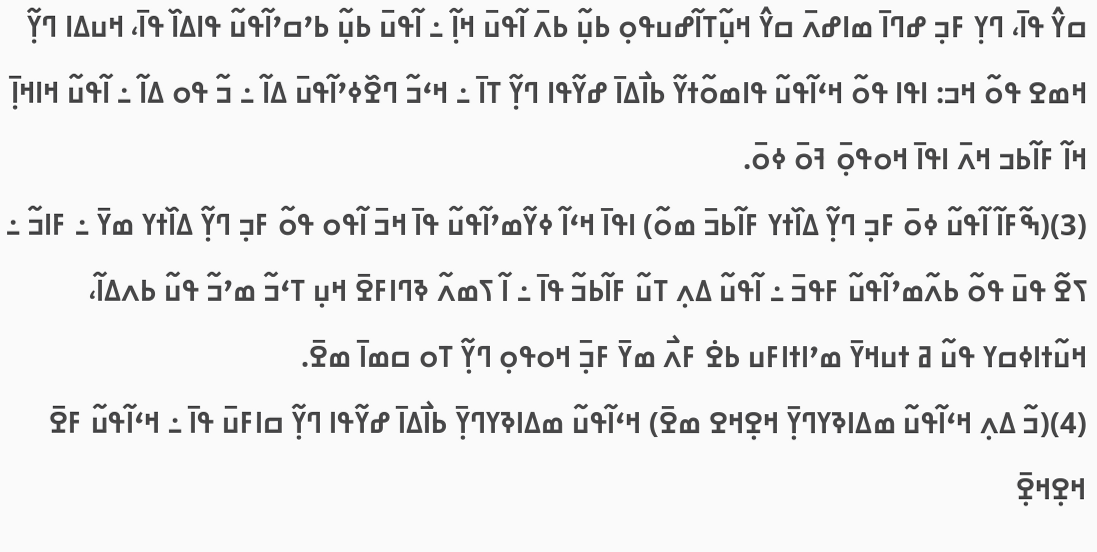ߛߌ߮ ߟߊ߫، ߣߌ߲ ߓߏ߲ ߝߣߊ߫ ߘߊߝߍ߫ ߛߌ߮ ߞߎ߲߬ߠߊ߬ߝߎߟߋ߲ ߕߎ߲߬ ߕߍ߫ ߊ߬ߟߎ߫ ߞߊ߲߬ ߸ ߊ߬ߟߎ߫ ߕߎ߲߬ ߕߴߛߴߊ߬ߟߎ߬ ߟߊߡߊ߰ ߟߊ߫، ߞߎߡߊ ߣߌ߲߬ ߞߘߐ ߟߋ߬ ߞߏ: ߊߟߊ ߟߋ߬ ߞߵߊ߬ߟߎ߬ ߟߊߘߋ߬ߙߌ߬ ߕߊ߯ߡߊ߫ ߝߌ߬ߟߊ ߣߌ߲߬ ߠߊ߫ ߸ ߞߵߏ߬ ߣߐ߰ߦߴߊ߬ߟߎ߫ ߡߊ߬ ߸ ߏ߬ ߟߋ ߡߊ߬ ߸ ߊ߬ߟߎ߬ ߞߊߞߊ߲߫ ߞߊ߬ ߓߊ߬ߕߏ ߞߍ߫ ߊߟߊ߫ ߞߋߟߋ߲߫ ߔߋ߫ ߦߋ߫.
(3)(ߒ߬ߓߊ߬ ߊ߬ߟߎ߬ ߦߋ߫ ߓߏ߲ ߣߌ߲߬ ߡߊ߰ߙߌ ߓߊ߬ߕߏ߫ ߘߋ߬) ߊߟߊ߫ ߞߵߊ߬ ߦߌ߬ߘߴߊ߬ߟߎ߬ ߟߊ߫ ߞߏ߫ ߊ߬ߟߋ ߟߋ߬ ߓߏ߲ ߣߌ߲߬ ߡߊ߰ߙߌ ߘߌ߫ ߸ ߓߊߏ߬ ߸ ߖߐ߬ ߟߎ߫ ߟߋ߬ ߕߍ߬ߘߴߊ߬ߟߎ߬ ߓߟߏ߫ ߸ ߊ߬ߟߎ߬ ߡߍ߲ ߠߎ߬ ߓߊ߬ߕߏ߬ ߟߊ߫ ߸ ߊ߬ ߖߘߍ߬ ߢߣߊߓߐ߫ ߞߎ߲ ߠߵߏ߬ ߘߴߏ߬ ߟߎ߬ ߕߍߡߊ߬، ߞߎ߬ߙߊߦߛߌ ߟߎ߬ ߥ ߙߎߞߌ߫ ߘߴߊߙߊߓߎ ߕߐ߭ ߓߍ߯ ߘߌ߫ ߓߏ߲߫ ߞߋߟߋ߲ ߣߌ߲߬ ߠߋ ߛߘߊ߫ ߘߐ߫.
(4)(ߏ߬ ߡߍ߲ ߞߵߊ߬ߟߎ߬ ߘߡߊߢߌߣߌ߲߫ ߞߐ߲ߞߐ ߘߐ߫) ߞߵߊ߬ߟߎ߬ ߘߡߊߢߌߣߌ߲߫ ߕߊ߯ߡߊ߫ ߝߌ߬ߟߊ ߣߌ߲߬ ߛߊߓߎ߫ ߟߊ߫ ߸ ߞߵߊ߬ߟߎ߬ ߓߐ߫ ߞߐ߲ߞߐ߲߫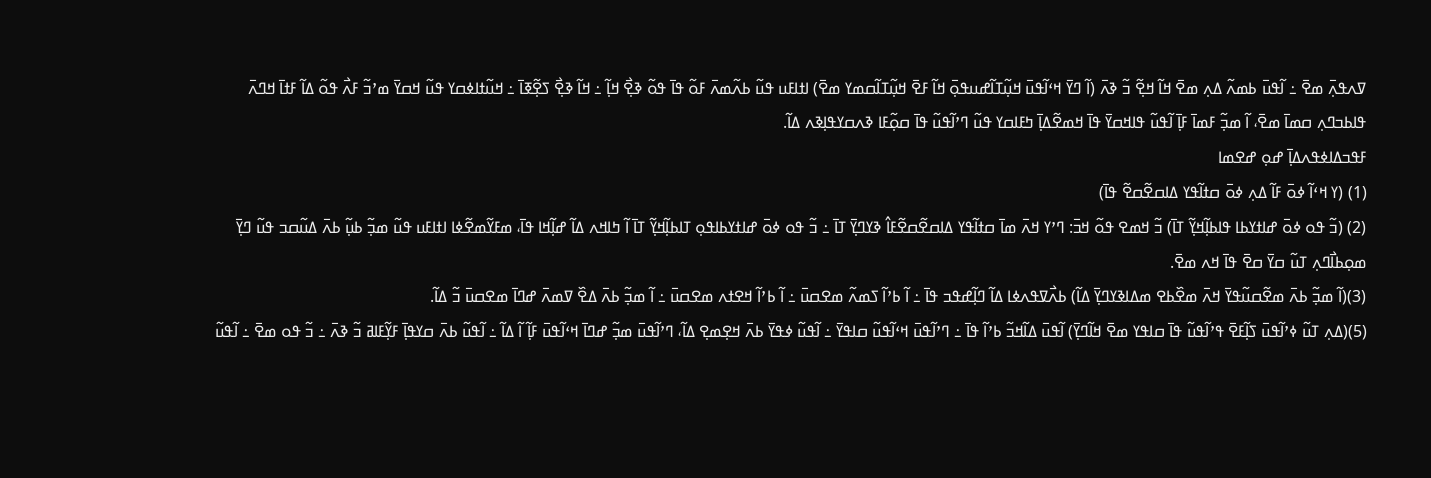ߜߍߟߍ߲߫ ߘߐ߫ ߸ ߊ߬ߟߎ߫ ߕߘߍ߬ ߡߍ߲ ߘߐ߫ ߞߊ߬ ߞߐ߲߬ ߏ߬ ߢߍ߫ (ߊ߬ ߣߌ߫ ߞߵߊ߬ߟߎ߫ ߞߎ߲߬ߠߊ߬ߝߎߟߋ߲߫ ߞߊ߬ ߓߐ߫ ߞߎ߲߬ߠߊ߬ߛߘߌ ߘߐ߫) ߊߙߊߓߎ ߟߎ߬ ߕߍ߬ߘߍ߫ ߓߋ߬ ߟߊ߫ ߟߋ߬ ߢߐ߲߯ ߞߊ߲߬ ߸ ߞߊ߬ ߢߐ߲߯ ߖߐ߲߬ߧߊ߫ ߸ ߞߎ߬ߙߊߦߛߌ ߟߎ߬ ߞߛߌ߫ ߘߴߏ߬ ߓߍ߯ ߟߋ߬ ߡߊ߬ ߓߙߊ߫ ߞߣߍ߫ ߟߊߕߏߣߍ߲ ߛߘߊ߫ ߘߐ߫، ߊ߬ ߘߏ߲߬ ߓߘߊ߫ ߓߊ߲߫ ߊ߬ߟߎ߬ ߟߊߞߛߌ߫ ߟߊ߫ ߞߘߐ߬ߡߊ߲߫ ߤߓߊߛߌ ߟߎ߬ ߣߴߊ߬ߟߎ߬ ߟߊ߫ ߛߋ߲߬ߓߊ ߢߍߛߌߟߊ߲ߢߍ ߡߊ߬.
ߓߟߏߡߊߦߟߍߡߊ߲߫ ߝߋ߲ ߝߐߘߊ
(1) (ߌ ߞߵߊ߬ ߦߋ߫ ߓߊ߬ ߡߍ߲ ߦߋ߫ ߛߙߊ߬ߟߌ ߡߊߛߐ߬ߛߐ߬ ߟߊ߫)
(2) (ߏ߬ ߟߋ ߦߋ߫ ߝߊߙߌߕߊ ߟߊߕߊ߲߬ߞߌ߲߬ ߠߊ߫) ߏ߬ ߞߘߐ ߟߋ߬ ߞߏ߫: ߣߴߌ ߞߍ߫ ߘߊ߫ ߛߙߊ߬ߟߌ ߡߊߛߐ߬ߛߐ߬ߓߊ߮ ߢߌߣߌ߲߫ ߠߊ߫ ߸ ߏ߬ ߟߋ ߦߋ߫ ߝߊߙߌߕߊߟߋ߲ ߠߊߕߊ߲߬ߞߌ߲߬ ߠߊ߫ ߊ߬ ߤߊߞߍ ߡߊ߬ ߝߊ߲߬ߞߊ ߟߊ߫، ߘߓߌ߬ߘߐ߬ߦߊ ߊߙߊߓߎ ߟߎ߬ ߘߏ߲߬ ߕߎ߲߬ ߕߍ߫ ߡߎ߬ߛߏ ߟߎ߬ ߣߌ߲߫ ߘߋ߲ߕߊ߯ߣߍ߲ ߠߎ߬ ߛߌ߫ ߛߐ߫ ߟߊ߫ ߞߍ ߘߐ߫.
(3)(ߊ߬ ߘߏ߲߬ ߕߍ߫ ߘߐ߬ߛߎ߬ߟߌ߫ ߞߍ߫ ߘߐ߰ߕߐ ߘߡߊߢߌߣߌ߲߫ ߡߊ߬) ߕߍ߯ߜߟߍߦߊ ߡߊ߬ ߣߊ߲߬ߝߟߏ ߟߊ߫ ߸ ߊ߬ ߕߴߊ߬ ߖߘߍ߬ ߘߐߛߎ߫ ߸ ߊ߬ ߕߴߊ߬ ߞߐߙߍ ߘߐߛߎ߫ ߸ ߊ߬ ߘߏ߲߬ ߕߍ߫ ߡߐ߰ ߜߘߍ߫ ߝߣߊ߫ ߘߐߛߎ߫ ߏ߬ ߡߊ߬.
(5)(ߡߍ߲ ߠߎ߬ ߦߴߊ߬ߟߎ߫ ߖߊ߲߬ߓߐ߫ ߟߴߊ߬ߟߎ߬ ߟߊ߫ ߛߊߟߌ ߘߐ߫ ߞߊ߬ߣߌ߲߫) ߊ߬ߟߎ߫ ߡߊ߬ߞߏ߬ ߕߴߊ߬ ߟߊ߫ ߸ ߣߴߊ߬ߟߎ߫ ߞߵߊ߬ߟߎ߬ ߛߊߟߌ߫ ߸ ߊ߬ߟߎ߬ ߦߟߌ߫ ߕߍ߫ ߞߐ߲ߘߐ߲ ߡߊ߬، ߣߴߊ߬ߟߎ߫ ߘߏ߲߬ ߝߣߊ߫ ߞߵߊ߬ߟߎ߫ ߓߊ߲߬ ߊ߬ ߡߊ߬ ߸ ߊ߬ߟߎ߬ ߕߍ߫ ߛߌߟߊ߲߫ ߓߌ߲߬ߓߊߥ ߏ߬ ߢߍ߫ ߸ ߏ߬ ߟߋ ߘߐ߫ ߸ ߊ߬ߟߎ߬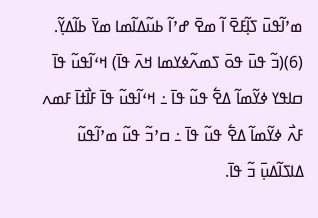ߘߴߊ߬ߟߎ߫ ߖߊ߲߬ߓߐ߫ ߊ߬ ߘߐ߫ ߝߴߊ߬ ߕߎ߬ߡߊ߬ߘߊ ߘߌ߫ ߕߊ߬ߡߌ߲߬.
(6)(ߏ߬ ߟߎ߫ ߟߋ߫ ߖߘߍ߬ߦߌߘߊ ߞߍ߫ ߟߊ߫) ߞߵߊ߬ߟߎ߬ ߟߊ߫ ߛߊߟߌ ߦߌ߬ߘߊ߬ ߡߐ߱ ߟߎ߬ ߟߊ߫ ߸ ߞߵߊ߬ߟߎ߬ ߟߊ߫ ߓߊ߯ߙߊ߫ ߓߘߍ ߓߍ߯ ߦߌ߬ߘߊ߬ ߡߐ߱ ߟߎ߬ ߟߊ߫ ߸ ߛߴߏ߬ ߟߎ߬ ߘߴߊ߬ߟߎ߬ ߡߊߖߊ߬ߡߎ߲߫ ߏ߬ ߟߊ߫.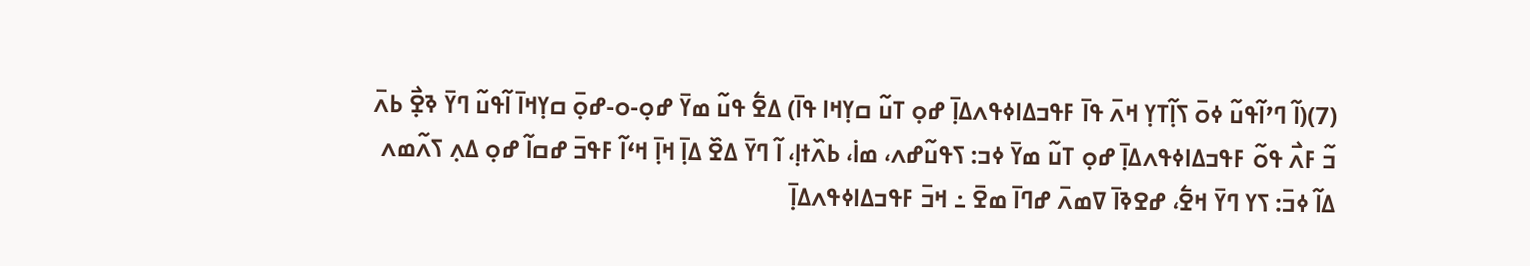(7)(ߊ߬ ߣߴߊ߬ߟߎ߬ ߦߋ߫ ߖߊ߲߬ߠߌ߲ ߞߍ߫ ߟߊ߫ ߓߟߏߡߊߦߟߍߡߊ߲߫ ߝߋ߲ ߠߎ߬ ߛߌ߲ߞߊ ߟߊ߫) ߡߐ߱ ߟߎ߬ ߘߌ߫ ߝߋ߲-ߋ-ߝߋ߲߫ ߛߌ߲ߞߊ߫ ߊ߬ߟߎ߬ ߣߌ߫ ߢߐ߲߯ ߕߍ߫ ߏ߬ ߓߍ߯ ߟߋ߬ ߓߟߏߡߊߦߟߍߡߊ߲߫ ߝߋ߲ ߠߎ߬ ߘߌ߫ ߦߏ: ߖߟߎ߬ߝߍ، ߘߊ߭، ߕߍ߰ߙߊ߲، ߊ߬ ߣߌ߫ ߡߐ߰ ߡߊ߲߫ ߞߊ߲߫ ߞߵߊ߬ ߓߟߏ߫ ߝߛߊ߬ ߝߋ߲ ߡߍ߲ ߖߍ߬ߘߍ ߡߊ߬ ߦߏ߫: ߖߌ ߣߌ߫ ߞߐ߱، ߝߐߢߊ߫ ߜߘߍ߫ ߝߣߊ߫ ߘߐ߫ ߸ ߞߏ߫ ߓߟߏߡߊߦߟߍߡߊ߲߫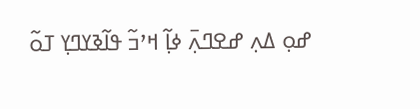ߝߋ߲ ߡߍ߲ ߝߐߣߍ߲߫ ߦߊ߲߬ ߞߴߏ߬ ߟߊ߬ߢߌߣߌ߲ ߠߋ߬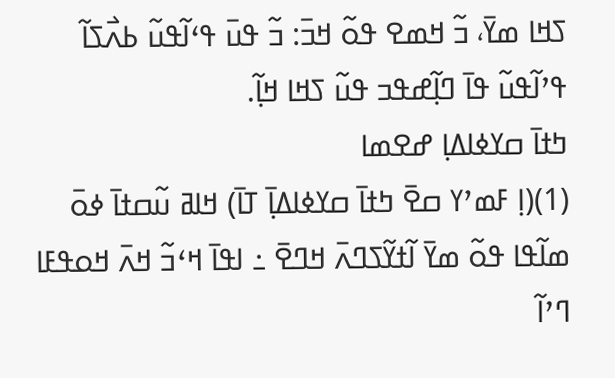ߖߞߊ ߘߌ߫، ߏ߬ ߞߘߐ ߟߋ߬ ߞߏ߫: ߏ߬ ߟߎ߫ ߟߵߊ߬ߟߎ߬ ߕߍ߯ߖߊ߬ ߟߴߊ߬ߟߎ߬ ߟߊ߫ ߣߊ߲߬ߝߟߏ ߟߎ߬ ߖߞߊ ߞߊ߲߬.
ߤߙߊ߫ ߛߌߦߊߡߊ߲ ߝߐߘߊ
(1)(ߊ߲ ߓߘߴߌ ߛߐ߫ ߤߙߊ߫ ߛߌߦߊߡߊ߲߫ ߠߊ߫) ߞߊߥ ߎ߬ߛߙߊ߫ ߦߋ߫ ߘߊ߬ߟߊ ߟߋ߬ ߘߌ߫ ߊ߬ߙߌ߬ߖߣߍ߫ ߞߣߐ߫ ߸ ߊߟߊ߫ ߞߵߏ߬ ߞߍ߫ ߞߋߟߓߊ ߣߴߊ߬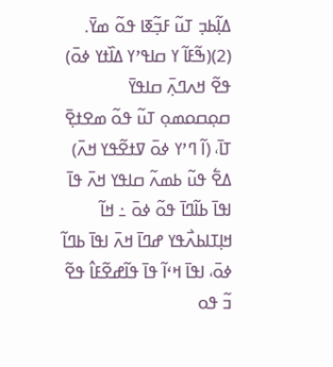ߡߊ߲߬ߕߏ߲ ߠߎ߬ ߓߏ߲߬ߧߊ ߟߋ߬ ߘߌ߫.
(2)(ߒ߬ߓߊ߬ ߌ ߛߊߟߴߌ ߡߊ߰ߙߌ ߦߋ߫) ߟߐ߬ ߞߍߣߍ߲߫ ߛߊߟߌ߫ ߛߋ߲ߛߋߘߋ߲ ߠߎ߬ ߟߋ߬ ߘߐߙߐ߲߫ ߠߊ߫، (ߊ߬ ߣߴߌ ߦߋ߫ ߜߙߐ߬ߟߌ ߞߍ߫) ߡߐ߱ ߟߎ߬ ߕߘߍ߬ ߛߊߟߌ ߞߍ߫ ߟߊ߫ ߊߟߊ߫ ߕߊ߬ߣߊ߫ ߟߋ߬ ߦߋ߫ ߸ ߞߊ߬ ߞߊ߲ߠߊߕߍ߯ߟߌ ߝߣߊ߫ ߞߍ߫ ߊߟߊ߫ ߕߣߊ߬ ߦߋ߫، ߊߟߊ߫ ߞߵߊ߬ ߟߊ߫ ߟߊ߬ߝߐ߬ߓߊ߮ ߟߐ߬ ߏ߬ ߟߋ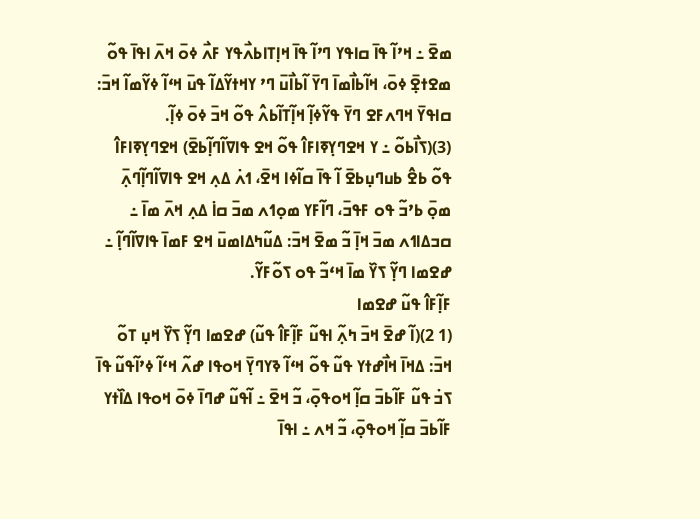ߘߐ߫ ߸ ߞߴߊ߬ ߟߊ߫ ߛߊߟߌ ߣߴߊ߬ ߟߊ߫ ߞߊ߲ߠߊߕߍ߯ߟߌ ߓߍ߯ ߦߋ߫ ߞߍ߫ ߊߟߊ߫ ߟߋ߬ ߘߐߙߐ߲߫ ߦߋ߫، ߞߊ߬ߕߊ߯ߘߊ߫ ߣߌ߫ ߊ߬ߕߊ߯ߎ߫ ߣߴ ߌߞߙߌ߬ߡߊ߬ ߟߎ߫ ߞߵߊ߬ ߦߌ߬ߘߊ߬ ߞߏ߫: ߛߊߟߌ߫ ߞߣߍߓߐ ߣߌ߫ ߟߌ߬ߦߊ߲߬ ߞߊ߲߬ߠߊ߬ߕߍ߮ ߟߋ߬ ߞߏ߫ ߦߋ߫ ߦߊ߲߬.
(3)(ߖߊ߯ߕߋ߬ ߸ ߌ ߞߐߣߌ߲ߧߊߓߊ߮ ߟߋ߬ ߞߐ ߟߊߜߊ߬ߣߊ߲߬ߕߐ߫) ߞߐߣߌ߲ߧߊߓߊ߮ ߟߋ߬ ߕߐ߮ ߕߎߣߎ߲ߕߐ߫ ߊ߬ ߟߊ߫ ߛߊ߬ߦߊ ߞߐ߫، ߗߍ߭ ߡߍ߲ ߞߐ ߟߊߜߊ߬ߣߊ߲߬ߣߍ߲߫ ߘߋ߲߫ ߕߴߏ߬ ߟߋ ߓߟߏ߫، ߣߊ߬ߓߌ ߘߋ߲ߗߍ ߘߏ߫ ߛߊ߭ ߡߍ߲ ߞߍ߫ ߘߊ߫ ߸ ߛߏߡߊߗߍ ߘߏ߫ ߞߊ߲߫ ߏ߬ ߘߐ߫ ߞߏ߫: ߡߎ߬ߤߡߊߘߎ߫ ߞߐ ߓߘߊ߫ ߟߊߜߊ߬ߣߊ߲߬ ߸ ߝߐߘߊ ߣߌ߲߬ ߖߌ߰ ߘߊ߫ ߞߵߏ߬ ߟߋ ߖߋ߬ߓߌ߬.
ߓߊ߲߬ߓߊ߮ ߟߎ߬ ߝߐߘߊ
(1 2)(ߊ߬ ߝߐ߫ ߞߏ߫ ߤߍ߲߬ ߊߟߎ߬ ߓߊ߲߬ߓߊ߮ ߟߎ߬) ߝߐߘߊ ߣߌ߲߬ ߖߌ߰ ߞߎ߲ ߠߋ߬ ߞߏ߫: ߡߞߊ߫ ߞߊ߯ߝߙߌ ߟߎ߬ ߟߋ߬ ߞߵߊ߬ ߢߌߣߌ߲߫ ߞߋߟߊ ߝߍ߬ ߞߵߊ߬ ߦߴߊ߬ߟߎ߬ ߟߊ߫ ߖߏ߭ ߟߎ߬ ߓߊ߬ߕߏ߫ ߛߊ߲߬ ߞߋߟߋ߲߫، ߏ߬ ߞߐ߫ ߸ ߊ߬ߟߎ߬ ߝߣߊ߫ ߦߋ߫ ߞߋߟߊ ߡߊ߰ߙߌ ߓߊ߬ߕߏ߫ ߛߊ߲߬ ߞߋߟߋ߲߫، ߏ߬ ߞߍ ߸ ߊߟߊ߫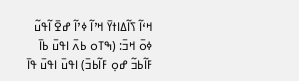ߞߵߊ߬ ߖߊ߬ߡߊߙߌ߫ ߞߴߊ߬ ߦߴߊ߬ ߝߐ߫ ߊ߬ߟߎ߬ ߦߋ߫ ߞߏ߫: (ߒߠߋ ߕߍ߫ ߊߟߎ߫ ߕߊ߫ ߓߊ߬ߕߏ߬ ߝߋ߲ ߓߊ߬ߕߏ߫) ߊߟߎ߫ ߊߟߎ߫ ߟߊ߫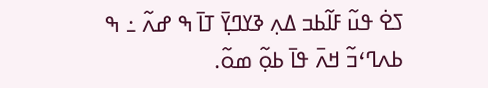ߖߐ߭ ߟߎ߬ ߓߊ߬ߕߏ ߡߍ߲ ߢߌߣߌ߲߫ ߠߊ߫ ߒ ߝߍ߬ ߸ ߒ ߕߍߣߵߏ߬ ߞߍ߫ ߟߊ߫ ߕߋ߲߬ ߘߋ߬.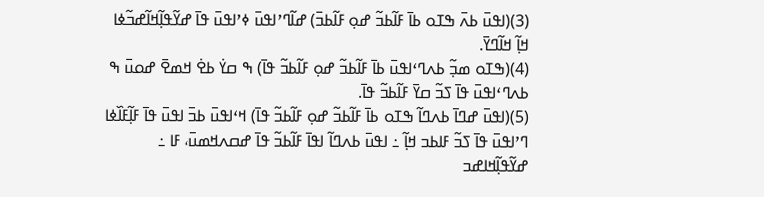(3)(ߊߟߎ߫ ߕߍ߫ ߒߠߋ ߕߊ߫ ߓߊ߬ߕߏ߬ ߝߋ߲ ߓߊ߬ߕߏ߫) ߝߊ߬ߣߴߊߟߎ߫ ߦߴߊߟߎ߫ ߟߊ߫ ߝߌ߬ߟߊ߲߬ߞߊ߬ߝߏ߬ߦߊ ߞߊ߲߬ ߞߊ߬ߣߌ߫.
(4)(ߒߠߋ ߘߏ߲߬ ߕߍߣߵߊߟߎ߫ ߕߊ߫ ߓߊ߬ߕߏ߬ ߝߋ߲ ߓߊ߬ߕߏ߬ ߟߊ߫) ߒ ߛߌ߭ ߕߐ߭ ߞߘߐ߫ ߝߋߎ߫ ߒ ߕߍߣߵߊߟߎ߫ ߟߊ߫ ߖߏ߬ ߛߌ߫ ߓߊ߬ߕߏ߬ ߟߊ߫.
(5)(ߊߟߎ߫ ߝߣߊ߫ ߕߍߣߊ߬ ߒߠߋ ߕߊ߫ ߓߊ߬ߕߏ߬ ߝߋ߲ ߓߊ߬ߕߏ߬ ߟߊ߫) ߞߵߊߟߎ߫ ߕߏ߫ ߊߟߎ߫ ߟߊ߫ ߓߊ߲߬ߓߊ߰ߦߊ ߣߴߊߟߎ߫ ߟߊ߫ ߖߏ߬ ߓߊߕߏ ߞߊ߲߬ ߸ ߊߟߎ߫ ߕߍߣߊ߬ ߊߟߊ߫ ߓߊ߬ߕߏ߬ ߟߊ߫ ߝߛߍߞߘߎ߫، ߓߊ ߸ ߝߌ߬ߟߊ߲߬ߞߊߝߏ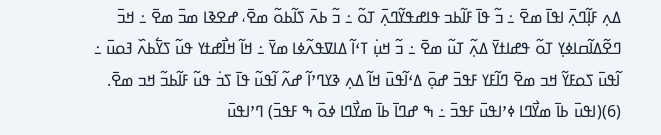ߡߍ߲ ߓߊ߲߬ߣߍ߲߫ ߊߟߊ߫ ߘߐ߫ ߸ ߏ߬ ߟߊ߫ ߓߊ߬ߕߏ ߟߊߝߟߌ߬ߣߍ߲߫ ߠߋ߬ ߸ ߏ߬ ߕߍ߫ ߖߊ߬ߕߋ߬ ߘߐ߫، ߝߐߢߊ ߘߏ߫ ߘߐ߫ ߸ ߞߏ߫ ߣߐ߬ߡߊ߬ߛߊߦߌ߲ ߠߋ߬ ߟߝߊߙߌ߫ ߡߍ߲߬ ߠߎ߬ ߘߐ߫ ߸ ߏ߬ ߞߎ߲߭ ߠߵߊ߬ ߡߊߜߟߍ߬ߦߊ ߘߌ߫ ߸ ߞߊ߬ ߞߊ߯ߝߙߌ ߟߎ߬ ߖߌ߱ߕߍ߰ ߔߋߎ߫ ߸ ߊ߬ߟߎ߫ ߖߋߓߌ߬ ߞߏ ߘߐ߫ ߣߊ߬ߓߌ ߓߟߏ߫ ߝߋ߲߫ ߡߵߊ߬ߟߎ߫ ߞߊ߬ ߡߍ߲ ߢߌߣߴߊ߬ ߝߍ߬ ߊ߬ߟߎ߬ ߟߊ߫ ߖߏ߭ ߟߎ߬ ߓߊ߬ߕߏ߬ ߞߏ ߘߐ߫.
(6)(ߊߟߎ߫ ߕߊ߫ ߘߌ߯ߣߊ ߦߴߊߟߎ߫ ߓߟߏ߫ ߸ ߒ ߝߣߊ߫ ߕߊ߫ ߘߌ߯ߣߊ ߦߋ߫ ߒ ߓߟߏ߫) ߣߴߊߟߎ߫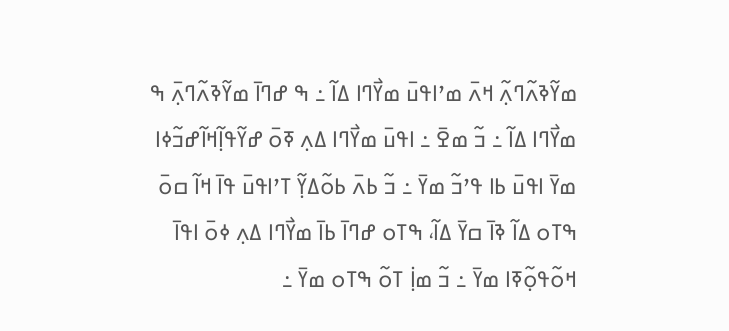ߘߌ߬ߢߍ߬ߣߍ߲߬ ߞߍ߫ ߘߴߊߟߎ߫ ߘߌ߯ߣߊ ߡߊ߬ ߸ ߒ ߝߣߊ߫ ߘߌ߬ߢߍ߬ߣߍ߲߫ ߒ ߘߌ߯ߣߊ ߡߊ߬ ߸ ߏ߬ ߘߐ߫ ߸ ߊߟߎ߫ ߘߌ߯ߣߊ ߡߍ߲ ߧߋ߫ ߝߌ߬ߟߊ߲߬ߞߊ߬ߝߏ߬ߦߊ ߘߌ߫ ߊߟߎ߫ ߕߊ ߟߴߏ߬ ߘߌ߫ ߸ ߏ߬ ߕߍ߫ ߕߋ߬ߡߌ߲߬ ߠߴߊߟߎ߫ ߟߊ߫ ߞߊ߬ ߛߋ߫ ߒߠߋ ߡߊ߬ ߢߊ߫ ߛߌ߫ ߡߊ߬، ߒߠߋ ߝߣߊ߫ ߕߊ߫ ߘߌ߯ߣߊ ߡߍ߲ ߦߋ߫ ߊߟߊ߫ ߞߋ߬ߟߋ߲߬ߧߊ ߘߌ߫ ߸ ߏ߬ ߘߊ߲߭ ߠߋ߬ ߒߠߋ ߘߌ߫ ߸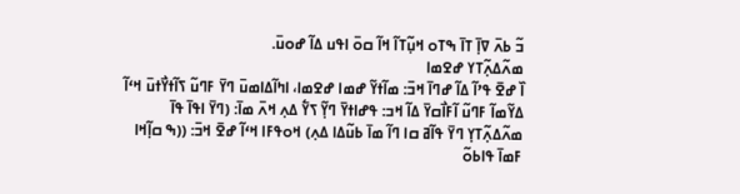ߏ߬ ߕߍ߫ ߜߊ߲߫ ߠߊ߫ ߒߠߋ ߞߎ߲߬ߠߊ߬ ߞߊ߬ ߛߋ߫ ߊߟߎ ߡߊ߬ ߝߋߎ߫.
ߘߍ߬ߡߍ߲߬ߠߌ ߝߐߘߊ
ߊ߰ ߝߐ߫ ߟߴߊ߬ ߡߊ߬ ߝߣߊ߫ ߞߏ߫: ߘߊ߬ߙߌ߬ ߝߘߊ ߝߐߘߊ، ߊߤߊ߬ߡߊߘߎ߫ ߣߌ߫ ߓߣߎ߬ ߖߊ߬ߙߌ߯ߙߎ߫ ߞߵߊ߬ ߡߌ߬ߘߊ߬ ߓߣߎ߬ ߊ߬ߓߊ߯ߛߌ߫ ߡߊ߬ ߞߏ: ߟߝߊߙߌ߫ ߣߌ߲߬ ߖߌ߱ ߡߍ߲ ߞߍ߫ ߘߊ߫: (ߣߌ߫ ߊߟߊ߫ ߟߊ߫ ߘߍ߬ߡߍ߲߬ߠߌ߲ ߣߌ߫ ߟߊ߬ߥ ߛߊ ߣߊ߬ ߘߊ߫ ߕߎ߬ߡߊ ߡߍ߲) ߞߋߟߓߊ ߞߵߊ߬ ߝߐ߫ ߞߏ߫: ((ߒ ߛߊ߲߬ߞߊ ߓߘߊ߫ ߟߊߕߋ߬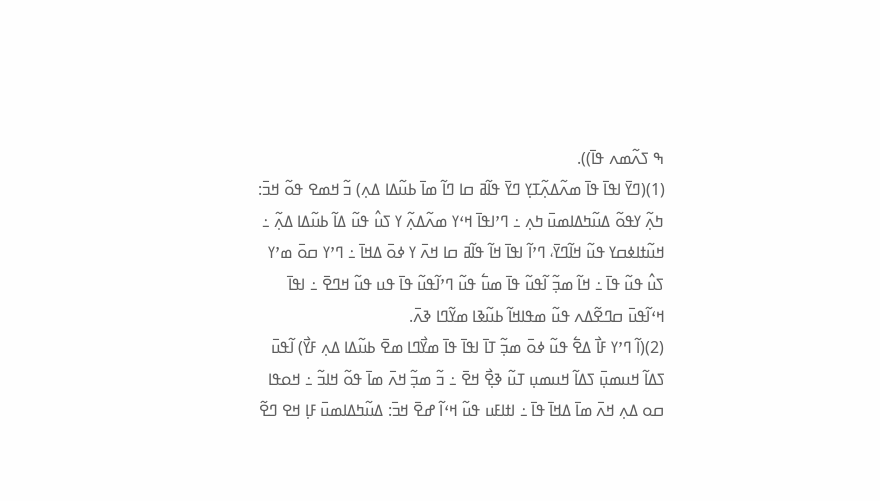ߒ ߖߍ߬ߘߍ ߟߊ߫)).
(1)(ߣߌ߫ ߊߟߊ߫ ߟߊ߫ ߘߍ߬ߡߍ߲߬ߠߌ߲ ߣߌ߫ ߟߊ߬ߥ ߛߊ ߣߊ߬ ߘߊ߫ ߕߎ߬ߡߊ ߡߍ߲) ߏ߬ ߞߘߐ ߟߋ߬ ߞߏ߫: ߤߍ߲߬ ߌߟߋ߬ ߡߎ߬ߤߡߊߘߎ߫ ߤߍ߲ ߸ ߣߴߊߟߊ߫ ߞߵߌ ߘߍ߬ߡߍ߲߬ ߌ ߖߎ߮ ߟߎ߬ ߡߊ߬ ߕߎ߬ߡߊ ߡߍ߲߬ ߸ ߞߎ߬ߙߊߦߛߌ ߟߎ߬ ߞߊ߬ߣߌ߫، ߣߴߊ߬ ߊߟߊ߫ ߞߊ߬ ߟߊ߬ߥ ߛߊ ߞߍ߫ ߌ ߦߋ߫ ߡߞߊ߫ ߸ ߣߴߌ ߛߋ߫ ߘߴߌ ߖߎ߮ ߟߎ߬ ߟߊ߫ ߸ ߞߊ߬ ߘߏ߲߬ ߊ߬ߟߎ߬ ߟߊ߫ ߘߎ߱ ߟߎ߬ ߣߴߊ߬ߟߎ߬ ߟߊ߫ ߟߎ ߟߎ߬ ߞߣߐ߫ ߸ ߊߟߊ߫ ߞߵߊ߬ߟߎ߫ ߛߣߐ߬ߡߍ ߟߎ߬ ߘߟߊߞߊ߬ ߕߎ߬ߢߊ ߘߌ߬ߣߊ ߢߍ߫.
(2)(ߊ߬ ߣߴߌ ߓߊ߯ ߡߐ߱ ߟߎ߬ ߦߋ߫ ߘߏ߲߬ ߠߊ߫ ߊߟߊ߫ ߟߊ߫ ߘߌ߯ߣߊ ߘߐ߫ ߕߎ߬ߡߊ ߡߍ߲ ߓߌ߯) ߊ߬ߟߎ߫ ߖߡߊ߬ ߞߎߘߎ߲߫ ߖߡߊ߬ ߞߎߘߎ߲ ߠߎ߬ ߢߐ߲߯ ߞߐ߫ ߸ ߏ߬ ߘߏ߲߬ ߞߍ߫ ߘߊ߫ ߟߋ߬ ߞߊߏ߬ ߸ ߞߋߟߊ ߛߋ ߡߍ߲ ߞߍ߫ ߘߊ߫ ߡߞߊ߫ ߟߊ߫ ߸ ߊߙߊߓߎ ߟߎ߬ ߞߵߊ߬ ߝߐ߫ ߞߏ߫: ߡߎ߬ߤߡߊߘߎ߫ ߓߊ߲ ߞߐ ߣߐ߬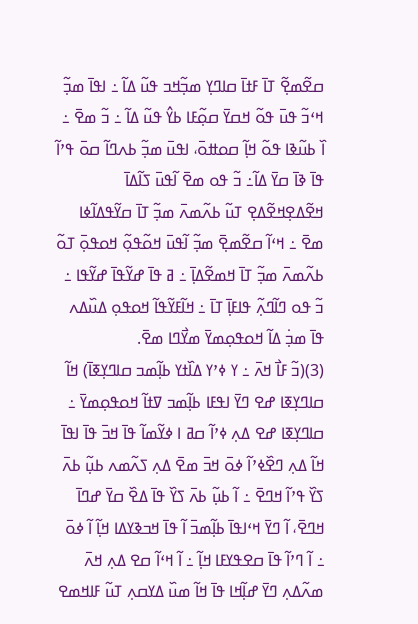ߛߐ߬ߘߐ߲߬ ߠߊ߫ ߓߙߊ߫ ߛߊߣߌ߲ ߘߏ߲߬ߞߏ ߟߎ߬ ߡߊ߬ ߸ ߊߟߊ߫ ߘߏ߲߬ ߞߵߏ߬ ߟߎ߫ ߟߋ߬ ߞߛߌ߫ ߛߋ߲߬ߓߊ ߕߌ߮ ߟߎ߬ ߡߊ߬ ߸ ߏ߬ ߘߐ߫ ߸ ߊ߰ ߕߎ߬ߢߊ ߟߋ߬ ߞߊ߲߬ ߛߋߚߋ߫، ߊߟߎ߫ ߘߏ߲߬ ߕߍߣߊ߬ ߛߋ߫ ߟߴߊ߬ ߟߊ߫ ߢߊ߫ ߛߌ߫ ߡߊ߬߸ ߏ߬ ߟߋ ߘߐ߫ ߊ߬ߟߎ߫ ߖߊ߬ߡߊ߫ ߞߐ߬ߡߐ߲ߞߐ߬ߡߐ߲ ߠߎ߬ ߕߍ߬ߘߍ߫ ߘߏ߲߬ ߠߊ߫ ߛߌ߬ߟߡߊ߬ߦߊ ߘߐ߫ ߸ ߞߵߊ߬ ߛߐ߬ߘߐ߲߫ ߘߏ߲߬ ߊ߬ߟߎ߫ ߞߋ߬ߟߋ߲߬ ߞߋߟߋ߲߫ ߠߋ߬ ߕߍ߬ߘߍ߫ ߘߏ߲߬ ߠߊ߫ ߞߘߐ߬ߡߊ߲߫ ߸ ߥ ߟߊ߫ ߝߌ߬ߟߊ߫ ߝߌ߬ߟߊ ߸ ߏ߬ ߟߋ ߣߊ߬ߣߍ߲߬ ߟߊߓߊ߲߫ ߠߊ߫ ߸ ߞߊ߬ߓߌ߬ߟߊ߬ ߞߋߟߋ߲ ߡߎ߰ߡߍ ߟߊ߫ ߘߏ߲߭ ߡߊ߬ ߞߋߟߋ߲ߘߌ߫ ߘߌ߯ߣߊ ߘߐ߫.
(3)(ߏ߬ ߓߊ߯ ߞߍ߫ ߸ ߌ ߦߴߌ ߡߊ߰ߙߌ ߕߊ߲߬ߘߏ ߛߊߣߌ߲ߧߊ߫) ߞߊ߬ ߛߊߣߌ߲ߧߊ ߝߐ ߣߌ߫ ߊߟߓߊ ߕߊ߲߬ߘߏ ߜߙߊ߬ ߞߋߟߋ߲ߘߌ߫ ߸ ߛߊߣߌ߲ߧߊ ߝߐ ߡߍ߲ ߦߴߊ߬ ߛߥ ߊ ߦߌ߬ߘߊ߬ ߟߊ߫ ߞߏ߫ ߟߊ߫ ߊߟߊ߫ ߞߊ߬ ߡߍ߲ ߣߐ߰ߦߴߊ߬ ߦߋ߫ ߞߏ߫ ߘߐ߫ ߡߍ߲ ߖߍ߬ߘߍ ߕߎ߲߬ ߕߍ߫ ߖߌ߰ ߟߴߊ߬ ߞߣߐ߫ ߸ ߊ߬ ߕߎ߲߬ ߕߍ߫ ߖߌ߰ ߟߊ߫ ߡߐ߰ ߛߌ߫ ߝߣߊ߫ ߞߣߐ߫، ߊ߬ ߣߌ߫ ߞߵߊߟߊ߫ ߕߊ߲߬ߘߏ߫ ߊ߬ ߟߊ߫ ߞߏߢߌߡߊ ߞߊ߲߬ ߊ߬ ߦߋ߫ ߸ ߊ߬ ߣߴߊ߬ ߟߊ߫ ߛߐߟߌߓߊ ߞߊ߲߬ ߸ ߊ߬ ߞߵߊ߬ ߛߐ ߡߍ߲ ߞߍ߫ ߘߍ߬ߡߍ߲ ߣߌ߫ ߝߊ߲߬ߞߊ ߟߊ߫ ߞߊ߬ ߘߎ߰ ߡߌߛߍ߲ ߠߎ߬ ߓߊߞߘߐ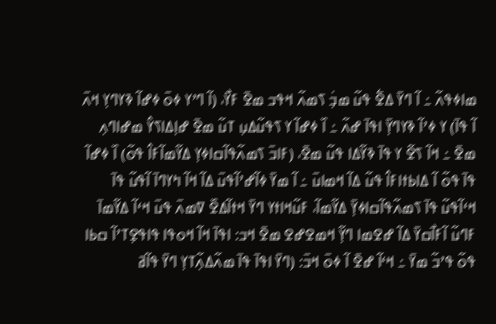ߘߊߦߟߍ߬ ߸ ߊ߬ ߣߌ߫ ߡߐ߱ ߟߎ߬ ߘߏ߲߭ ߖߘߍ߬ ߞߟߏ ߘߐ߫ ߓߌ߯، (ߊ߬ ߣߴߌ ߦߋ߫ ߦߝߊ߬ ߢߌߣߌ߲ ߞߍ߫ ߊ߬ ߟߊ߫) ߌ ߦߴߊ߬ ߢߌߣߌ߲߫ ߊߟߊ߫ ߝߍ߬ ߸ ߊ߰ ߦߝߊ߬ ߌ ߖߟߎ߬ߡߎ߲ ߠߎ߬ ߘߐ߫ ߝߊ߲ߡߊߖߌ߮ ߘߝߊߣߍ߲ ߘߐ߫ ߸ ߞߊ߬ ߖߐ߬ ߌ ߟߊ߫ ߢߌ߬ߡߊ ߟߎ߬ ߘߐ߫، (ߓߊߏ߫ ߖߘߍ߬ߟߊ߬ߛߊߦߌ߲ ߡߌ߬ߘߊ߬ߓߊ߮ ߟߋ߬) ߊ߰ ߦߝߊ߬ ߟߊ߫ ߟߋ߬ ߊ߬ ߡߊߕߙߊߓߊ߮ ߟߎ߬ ߡߊ߬ ߞߘߊߎ߫ ߸ ߊ߬ ߘߌ߫ ߦߊ߬ߝߴߊ߬ߟߎ߫ ߡߊ߬ ߞߊ߬ ߤߌߣߊ߫ ߊ߬ߟߎ߬ ߟߊ߫ ߞߵߊ߬ߟߎ߬ ߟߊ߫ ߖߘߍ߬ߟߊ߬ߛߊߦߌ߲߫ ߡߌ߬ߘߊ߬، ߓߎ߬ߞߊߙߌ ߣߌ߫ ߞߙߊ߬ߡߐ߰ ߜߘߍ߫ ߟߎ߫ ߞߵߊ߬ ߡߌ߬ߘߊ߫ ߓߣߎ߬ ߊ߬ߓߊ߯ߛߌ߫ ߡߊ߬ ߝߐߘߊ ߣߌ߲߬ ߞߘߐߝߐ ߘߐ߫ ߞߏ: ߊߟߊ߫ ߞߊ߬ ߞߋߟߊ ߟߊߟߐ߲ߠߴߊ߬ ߛߕߊ ߟߋ߬ ߟߴߏ߬ ߘߌ߫ ߸ ߞߵߊ߬ ߝߐ߫ ߊ߬ ߦߋ߫ ߞߏ߫: (ߣߌ߫ ߊߟߊ߫ ߟߊ߫ ߘߍ߬ߡߍ߲߬ߠߌ߲ ߣߌ߫ ߟߊ߬ߥ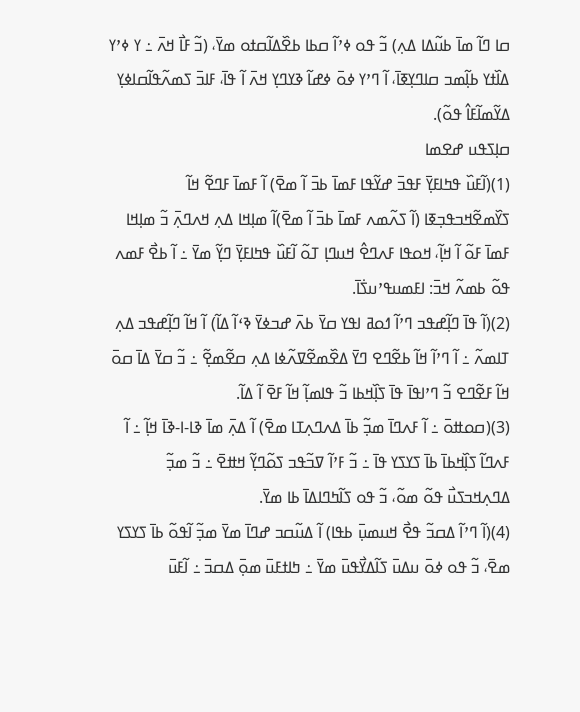ߛߊ ߣߊ߬ ߘߊ߫ ߕߎ߬ߡߊ ߡߍ߲) ߏ߬ ߟߋ ߦߴߊ߬ ߛߕߊ ߕߐ߰ߡߊ߬ߛߙߋ ߘߌ߫، (ߏ߬ ߓߊ߯ ߞߍ߫ ߸ ߌ ߦߴߌ ߡߊ߰ߙߌ ߕߊ߲߬ߘߏ ߛߊߣߌ߲ߧߊ߫، ߊ߬ ߣߴߌ ߦߋ߫ ߦߝߊ߬ ߢߌߣߌ߲ ߞߍ߫ ߊ߬ ߟߊ߫، ߓߊߏ߫ ߖߘߍ߬ߟߊ߬ߛߊߦߌ߲ ߡߌ߬ߘߊ߬ߓߊ߮ ߟߋ߬).
ߛߊ߲ߖߟߎ ߝߐߘߊ
(1)(ߊ߬ߓߎ߰ ߟߤߊߓߌ߲߫ ߓߟߏ߫ ߝߌ߬ߟߊ ߓߘߊ߫ ߕߏ߫ ߊ߬ ߘߐ߫) ߊ߬ ߓߘߊ߫ ߓߣߐ߬ ߞߊ߬ ߖߌ߰ߘߐ߬ߞߏߟߏ߲ߧߊ (ߊ߬ ߖߍ߬ߘߍ ߓߘߊ߫ ߕߏ߫ ߊ߬ ߘߐ߫)ߊ߬ ߘߊ߲ߞߊ ߡߍ߲ ߞߍߣߍ߲߫ ߏ߬ ߘߊ߲ߞߊ ߓߘߊ߫ ߓߋ߬ ߊ߬ ߞߊ߲߬، ߞߋߟߊ ߓߍߣߐ߮ ߞߎߣߊ߲ ߠߋ߬ ߊ߬ߓߎ߰ ߟߤߊߓߌ߲߫ ߣߌ߲߬ ߘߌ߫ ߸ ߊ߬ ߕߐ߯ ߓߘߍ ߟߋ߬ ߕߘߍ߬ ߞߏ߫: ߊߓߘߎߟߴߎߖ߭ߊ߫.
(2)(ߊ߬ ߟߊ߫ ߣߊ߲߬ߝߟߏ ߣߴߊ߬ ߗߋߥ ߊߟߌ ߛߌ߫ ߕߍ߫ ߝߏߦߌ߫ ߢߵߊ߬ ߡߊ߬) ߊ߬ ߞߊ߬ ߣߊ߲߬ߝߟߏ ߡߍ߲ ߠߊߘߍ߬ ߸ ߊ߬ ߣߴߊ߬ ߞߊ߬ ߕߐ߬ߣߐ ߣߌ߫ ߡߐ߰ߘߐ߬ߜߍ߬ߦߊ ߡߍ߲ ߛߐ߬ߘߐ߲߬ ߸ ߏ߬ ߛߌ߫ ߡߊ߫ ߛߋ߫ ߞߊ߬ ߓߐ߬ߣߐ ߏ߬ ߣߴߊߟߊ߫ ߟߊ߫ ߖߊ߲߰ߞߕߊ ߏ߬ ߟߊߘߊ߲߬ ߞߊ߬ ߓߐ߫ ߊ߬ ߡߊ߬.
(3)(ߛߋߚߋ߫ ߸ ߊ߬ ߓߍߣߊ߫ ߘߏ߲߬ ߕߊ߫ ߡߍߣߍ߲ߠߊ ߘߐ߫) ߊ߬ ߡߍ߲߫ ߘߊ߫ ߢߊ-ߊ-ߢߊ߫ ߞߊ߲߬ ߸ ߊ߬ ߓߍߣߊ߬ ߖߊ߲߰ߞߕߊ߫ ߕߊ߫ ߖߌߖߌ ߟߊ߫ ߸ ߏ߬ ߓߴߊ߬ ߜߏ߬ߟߏ ߖߋ߬ߣߌ߲߬ ߞߚߐ߫ ߸ ߏ߬ ߘߏ߲߬ ߡߣߍ߲ߞߏߖߎ߯ ߟߋ߬ ߘߋ߬، ߏ߬ ߟߋ ߖߊ߬ߤߣߊߡߊ߫ ߕߊ ߘߌ߫.
(4)(ߊ߬ ߣߴߊ߬ ߡߛߏ߬ ߟߐ߯ ߞߎߘߎ߲߫ ߕߟߊ) ߊ߬ ߡߎ߬ߛߏ ߝߣߊ߫ ߘߌ߫ ߘߏ߲߬ ߊ߬ߟߋ߬ ߕߊ߫ ߖߌߖߌ ߘߐ߫، ߏ߬ ߟߋ ߦߋ߫ ߎߡߎ߫ ߖߊ߬ߡߌ߯ߟߎ߫ ߘߌ߫ ߸ ߤߊߙߓߎ߫ ߘߋ߲߫ ߡߛߏ߫ ߸ ߊ߬ߓߎ߫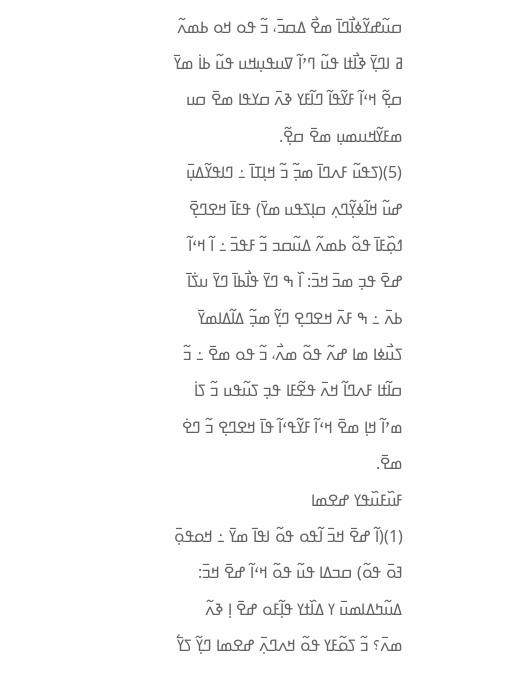ߛߎ߬ߝߌ߬ߦߊ߯ߣߊ߫ ߘߐ߯ ߡߛߏ߫، ߏ߬ ߟߋ ߞߋ ߕߘߍ߬ ߥ ߊߣߌ߲߫ ߢߊ߯ߙߊ ߟߎ߬ ߣߴߊ߬ ߜߎߟߎ߲ߞߎ ߟߎ߬ ߕߊ߭ ߘߌ߫ ߛߐ߲߬ ߞߵߊ߬ ߓߌ߬ߟߊ߬ ߣߊ߬ߓߌ ߢߍ߫ ߛߌߟߊ ߘߐ߫ ߛߎ ߘߓߌ߬ߞߎߘߎ߲ ߘߐ߫ ߛߐ߲߬.
(5)(ߖߟߎ߬ ߓߍߣߊ߫ ߘߏ߲߬ ߏ߬ ߞߊ߲ߠߊ߫ ߸ ߣߊߟߌ߬ߡߎ߲߫ ߝߎ߬ ߞߊ߬ߦߌ߲߬ߣߍ߲ ߛߊ߲ߖߟߎ ߘߌ߫) ߟߓߊ߫ ߞߐߣߐ߲߫ ߗߋ߲߰ߓߊ߫ ߟߋ߬ ߕߘߍ߬ ߡߎ߬ߛߏ ߏ߬ ߓߟߏ߫ ߸ ߊ߬ ߞߵߊ߬ ߝߐ߫ ߟߏ߲ ߘߏ߫ ߞߏ߫: ߊ߰ ߒ ߣߌ߫ ߟߊ߯ߕߊ߫ ߣߌ߫ ߎߖ߭ߊ߫ ߕߍ߫ ߸ ߒ ߓߍ߫ ߞߐߣߐ߲ ߣߌ߲߬ ߘߏ߲߬ ߡߊ߬ߡߊߘߌ߫ ߖߎ߯ߦߊ ߘߊ ߝߍ߬ ߟߋ߬ ߘߍ߯، ߏ߬ ߟߋ ߘߐ߫ ߸ ߏ߬ ߛߊ߬ߙߊ ߓߍߣߊ߬ ߞߍ߫ ߟߐ߬ߓߊ ߟߏ߲ ߖߎ߬ߟߎ ߏ߬ ߖߊ߭ ߘߴߊ߬ ߞߊ߲ ߘߐ߫ ߞߵߊ߬ ߓߌ߬ߟߵߊ߬ ߟߊ߫ ߞߐߣߐ߲ ߏ߬ ߣߐ߭ ߘߐ߫.
ߓߎ߰ߓߎ߰ߟߌ ߝߐߘߊ
(1)(ߊ߬ ߝߐ߫ ߞߏ߫ ߊ߬ߟߋ ߟߋ߬ ߊߟߊ߫ ߘߌ߫ ߸ ߞߋߟߋ߲߫ ߔߋ߫ ߟߋ߬) ߛߏߡߊ ߟߎ߬ ߟߋ߬ ߞߵߊ߬ ߝߐ߫ ߞߏ߫: ߡߎ߬ߤߡߊߘߎ߫ ߌ ߡߊ߰ߙߌ ߟߊ߲߬ߓߋ ߝߐ߫ ߊ߲ ߢߍ߬ ߘߍ߫؟ ߏ߬ ߖߋ߬ߓߌ ߟߋ߬ ߞߍߣߍ߲߫ ߝߐߘߊ ߣߌ߲߬ ߖߌ߱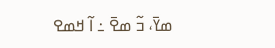ߘߌ߫، ߏ߬ ߘߐ߫ ߸ ߊ߬ ߞߘߐ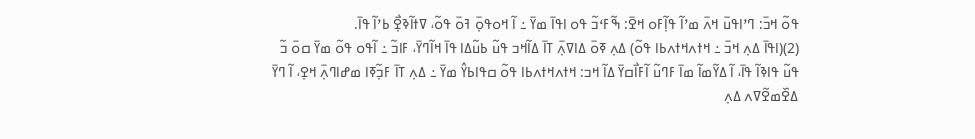ߟߋ߬ ߞߏ߫: ߣߴߊߟߎ߫ ߞߍ߫ ߘߴߊ߬ ߟߊ߲߬ߓߋ ߞߐ߫: ߒ߬ߓߵߏ߬ ߟߋ ߊߟߊ߫ ߘߌ߫ ߸ ߊ߬ ߞߋߟߋ߲߫ ߔߋ߫ ߟߋ߬، ߜߙߊ߬ߢߐ߲߯ ߕߴߊ߬ ߟߊ߫.
(2)(ߊߟߊ߫ ߡߍ߲ ߞߏ߫ ߸ ߞߙߍߞߙߍߕߊ ߟߋ߬) ߡߍ߲ ߧߋ߫ ߡߊߜߍ߲߫ ߠߊ߫ ߡߊ߬ߞߏ ߟߎ߬ ߕߎ߬ߡߊ ߟߊ߫ ߞߊ߬ߣߌ߫، ߓߊߏ߬ ߸ ߊ߬ߟߋ ߟߋ߬ ߘߌ߫ ߛߋ߫ ߏ߬ ߟߎ߬ ߟߊߢߊ߬ ߟߊ߫، ߊ߬ ߡߌ߬ߘߊ߬ ߘߊ߫ ߓߣߎ߬ ߊ߬ߓߊ߯ߛߌ߫ ߡߊ߬ ߞߏ: ߞߙߍߞߙߍߕߊ ߟߋ߬ ߛߟߊߕߌ߮ ߘߌ߫ ߸ ߡߍ߲ ߠߊ߫ ߓߏ߲߬ߧߊ ߘߝߊߣߍ߲߫ ߞߐ߲، ߊ߬ ߣߌ߫ ߡߐ߰ߘߐ߬ߜߍ ߡߍ߲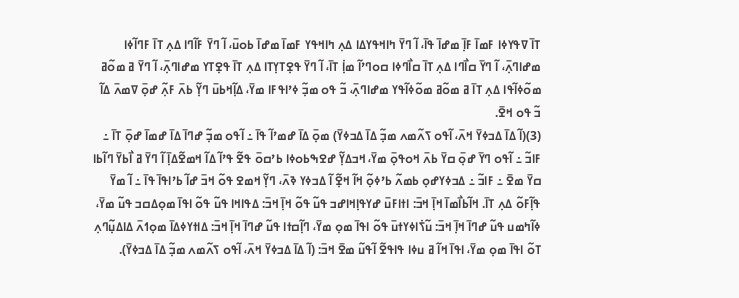ߠߊ߫ ߜߟߌߦߊ ߓߘߊ߫ ߓߊ߲߫ ߘߝߊ߫ ߟߊ߫، ߊ߬ ߣߌ߫ ߤߊߞߟߌߡߊ ߡߍ߲ ߤߊߞߟߌ ߓߘߊ߫ ߘߝߊ߫ ߕߋߎ߫، ߊ߬ ߣߌ߫ ߓߊ߬ߣߊ ߡߍ߲ ߠߊ߫ ߓߣߊ߬ߦߊ ߘߝߊߣߍ߲߫، ߊ߬ ߣߌ߫ ߛߊ߯ߣߊ ߡߍ߲ ߠߊ߫ ߛߊ߯ߣߦߊ ߛߋߣߴߊ߬ ߘߊ߲߭ ߠߊ߫، ߊ߬ ߣߌ߫ ߟߐ߲ߠߌ߲ߠߊ ߡߍ߲ ߠߊ߫ ߟߐ߲ߠߌ ߘߝߊߣߍ߲߫، ߊ߬ ߣߌ߫ ߥ ߘߋ߬ߥ ߘߋ߬ߦߊ߬ߟߊ ߡߍ߲ ߠߊ߫ ߥ ߘߋ߬ߥ ߘߋ߬ߦߊ߬ߟߌ ߘߝߊߣߍ߲߫، ߏ߬ ߟߋ ߘߏ߲߬ ߦߴߊߟߓߊ ߘߌ߫، ߡߊ߲߬ߞߕߎ߫ ߣߌ߲߬ ߕߍ߫ ߓߍ߲߬ ߝߋ߲߫ ߜߘߍ߫ ߡߊ߬ ߏ߬ ߟߋ ߞߐ߫.
(3)(ߊ߬ ߡߊ߫ ߡߏߦߌ߫ ߞߍ߫، ߊ߬ߟߋ ߖߍ߬ߘߍ ߘߏ߲߬ ߡߊ߫ ߡߏߦߌ߫) ߘߋ߲߫ ߡߊ߫ ߝߘߴߊ߬ ߟߊ߫ ߸ ߊ߬ߟߋ ߘߏ߲߬ ߝߣߊ߫ ߡߊ߫ ߝߘߊ߫ ߝߋ߲߫ ߠߊ߫ ߸ ߓߊߏ߬ ߸ ߊ߬ߟߋ ߣߌ߫ ߝߋ߲߫ ߛߌ߫ ߕߍ߫ ߞߋߟߋ߲߫ ߘߌ߫، ߞߏߡߌ߲߬ ߝߐߒߕߋߦߊ ߕߴߛߋ߫ ߟߐ߬ ߟߴߊ߬ ߡߊ߬ ߞߘߐ߬ߡߊ߲߫ ߊ߬ ߣߌ߫ ߥ ߊ߯ߕߌ߫ ߣߊ߬ߕߊ ߛߌ߫ ߘߐ߫ ߸ ߓߊߏ߬ ߸ ߡߏߦߌߝߋ߲ ߕߘߍ߬ ߕߴߦߋ߲߬ ߞߊ߬ ߞߐ߲߬ ߊ߬ ߡߏߦߌ ߢߍ߫، ߣߌ߲߬ ߞߘߐ ߟߋ߬ ߞߏ߫ ߝߊ߬ ߕߴߊߟߊ߫ ߟߊ߫ ߸ ߊ߬ ߘߌ߫ ߟߊ߲߬ߓߋ߬ ߡߍ߲ ߠߊ߫. ߞߊ߬ߕߊ߯ߘߊ߫ ߞߊ߲߫ ߞߏ߫: ߊߙߊߓߎ߫ ߝߌߟߊ߲ߞߊߝߏ ߟߎ߬ ߟߋ߬ ߞߊ߲߫ ߞߏ߫: ߡߟߊߞߊ ߟߎ߬ ߟߋ߬ ߊߟߊ߫ ߘߋ߲ߡߛߏ ߟߎ߬ ߘߌ߫، ߦߊ߬ߤߘߎ ߟߎ߬ ߝߣߊ߫ ߞߊ߲߫ ߞߏ߫: ߎ߬ߖ߭ߊߦߌߙߎ߫ ߟߋ߬ ߊߟߊ߫ ߘߋ߲ ߘߌ߫، ߣߊ߲߬ߛߙߊ ߟߎ߬ ߝߣߊ߫ ߞߊ߲߫ ߞߏ߫: ߡߊߙߌߦߡߊ߫ ߘߋ߲ߗߍ߫ ߡߊߡߎ߲߬ߣߍ߲ ߠߋ߬ ߊߟߊ߫ ߘߋ߲ ߘߌ߫، ߊߟߊ߫ ߞߊ߬ ߥ ߎߦߊ ߟߊߟߐ߬ ߊ߬ߟߎ߬ ߘߐ߫ ߞߏ߫: (ߊ߬ ߡߊ߫ ߡߏߦߌ߫ ߞߍ߫، ߊ߬ߟߋ ߖߍ߬ߘߍ ߘߏ߲߬ ߡߊ߫ ߡߏߦߌ߫).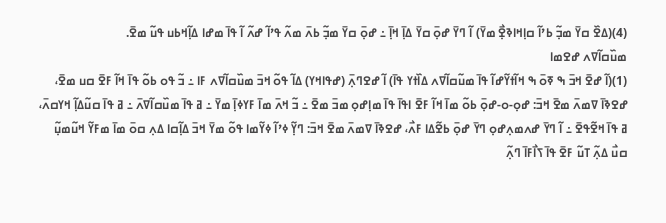(4)(ߡߐ߰ ߛߌ߫ ߘߏ߲߬ ߕߴߊ߬ ߛߊ߲ߞߊߢߐ߲߯ ߘߌ߫) ߊ߬ ߣߌ߫ ߝߋ߲߫ ߛߌ߫ ߡߊ߲߫ ߞߊ߲߫ ߸ ߝߋ߲߫ ߛߌ߫ ߘߏ߲߬ ߕߍ߫ ߘߍ߬ ߟߴߊ߬ ߝߍ߬ ߊ߬ ߟߊ߫ ߘߝߊ ߡߊ߲߬ߞߕߎ ߟߎ߬ ߘߐ߫.
ߘߎ߰ߛߊ߬ߜߍ ߝߐߘߊ
(1)(ߊ߬ ߝߐ߫ ߞߏ߫ ߒ ߧߋ߫ ߒ ߞߊ߬ߙߌ߬ߝߊ߬ ߟߊ߫ ߘߎ߬ߛߊ߬ߜߍ ߡߊ߰ߙߌ ߟߊ߫) ߊ߬ ߝߐߣߍ߲߫ (ߝߟߊߞߌ) ߡߊ߬ ߟߋ߬ ߞߏ߫ ߘߎ߰ߛߊ߬ߜߍ ߓߊ ߸ ߏ߬ ߟߋ ߕߋ߬ ߟߊ߫ ߞߊ߬ ߓߐ߫ ߛߎ ߘߐ߫، ߝߐߢߊ߫ ߜߘߍ߫ ߘߐ߫ ߞߏ߫: ߝߋ߲-ߋ-ߝߋ߲߫ ߕߋ߬ ߘߊ߫ ߞߊ߬ ߓߐ߫ ߊߟߊ߫ ߟߊ߫ ߘߊ߲ߝߋ߲ ߘߏ߫ ߘߐ߫ ߸ ߏ߬ ߞߍ߫ ߘߊ߫ ߓߌߦߊ߲߫ ߘߌ߫ ߸ ߥ ߟߊ߫ ߘߎ߰ߛߊ߬ߜߍ߫ ߸ ߥ ߟߊ߫ ߛߎ߬ߡߊ߲߬ ߞߌߛߍ߫، ߥ ߟߊ߫ ߞߐ߬ߟߐ߫ ߸ ߊ߬ ߣߌ߫ ߝߍߘߍ߲ߝߋ߲ ߣߌ߫ ߝߋ߲߫ ߕߐ߬ߡߊ ߓߍ߯، ߝߐߢߊ߫ ߜߘߍ߫ ߘߐ߫ ߞߏ߫: ߣߌ߲߬ ߦߴߊ߬ ߦߌ߬ߘߊ ߟߋ߬ ߘߌ߫ ߞߏ߫ ߡߊ߲߬ߛߊ ߡߍ߲ ߛߋ߫ ߘߊ߫ ߘߓߌ߬ ߞߎ߬ߘߎ߲߬ ߛߎ߯ ߡߍ߲߬ ߠߎ߬ ߓߐ߫ ߟߊ߫ ߖߊ߯ߓߊ߫ ߣߍ߲߬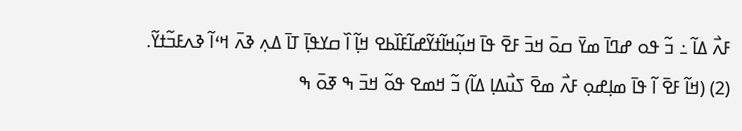ߓߍ߯ ߡߊ߬ ߸ ߏ߬ ߟߋ ߝߣߊ߫ ߘߌ߫ ߛߋ߫ ߞߏ߫ ߓߐ߫ ߟߊ߫ ߞߎ߲߬ߞߊ߬ߙߌ߬ߝߊ߬ߓߊ߰ߕߐ ߞߊ߲߬ ߊ߰ ߛߌߟߊ߲߫ ߠߊ߫ ߡߍ߲ ߢߍ߫ ߞߵߊ߬ ߢߍߓߏ߬ߙߌ߬.
(2) (ߞߊ߬ ߓߐ߫ ߊ߬ ߟߊ߫ ߘߊ߲ߝߋ߲ ߓߍ߯ ߘߐ߫ ߖߎ߯ߡߊ߲ ߡߊ߬) ߏ߬ ߞߘߐ ߟߋ߬ ߞߏ߫ ߒ ߧߋ߫ ߒ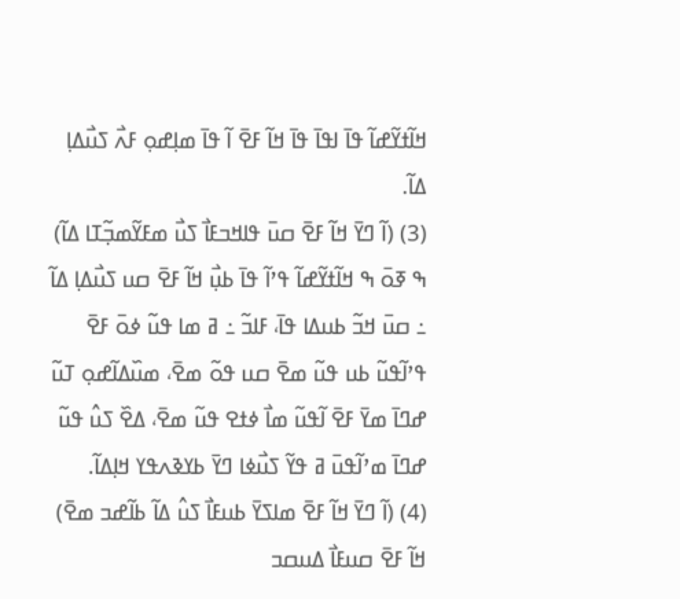ߞߊ߬ߙߌ߬ߝߊ߬ ߟߊ߫ ߊߟߊ߫ ߟߊ߫ ߞߊ߬ ߓߐ߫ ߊ߬ ߟߊ߫ ߘߊ߲ߝߋ߲ ߓߍ߯ ߖߎ߯ߡߊ߲ ߡߊ߬.
(3) (ߊ߬ ߣߌ߫ ߞߊ߬ ߓߐ߫ ߛߎ߫ ߟߊߞߏߓߊ߯ ߖߎ߯ ߘߓߌ߬ߘߏ߲߬ߠߊ ߡߊ߬) ߒ ߧߋ߫ ߒ ߞߊ߬ߙߌ߬ߝߊ߬ ߟߴߊ߬ ߟߊ߫ ߕߎ߲߯ ߞߊ߬ ߓߐ߫ ߛߎ ߖߎ߯ߡߊ߲ ߡߊ߬ ߸ ߛߎ߫ ߞߏ߬ ߕߎߡߊ ߟߊ߫، ߓߊߏ߬ ߸ ߥ ߘߊ ߟߎ߬ ߦߋ߫ ߓߐ߫ ߟߴߊ߬ߟߎ߬ ߕߎ ߟߎ߬ ߘߐ߫ ߛߎ ߟߋ߬ ߘߐ߫، ߘߎ߰ߡߊ߬ߝߋ߲ ߠߎ߬ ߝߣߊ߫ ߘߌ߫ ߓߐ߫ ߊ߬ߟߎ߬ ߘߊ߯ ߦߙߐ ߟߎ߬ ߘߐ߫، ߡߐ߰ ߖߎ߮ ߟߎ߬ ߝߣߊ߫ ߘߴߊ߬ߟߎ߫ ߥ ߟߌ߬ ߖߎ߯ߦߊ ߣߌ߫ ߕߌߢߍߟߌ ߞߊ߲ߡߊ߬.
(4) (ߊ߬ ߣߌ߫ ߞߊ߬ ߓߐ߫ ߘߊߖߌ߫ ߕߎߓߊ߯ ߖߎ߮ ߡߊ߬ ߕߊ߬ߝߏ ߘߐ߫) ߞߊ߬ ߓߐ߫ ߛߎߓߊ߯ ߡߎߛߏ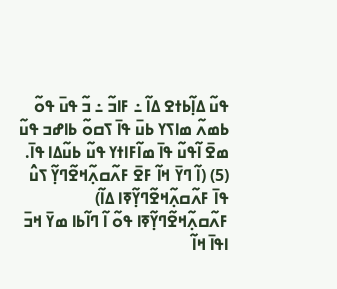ߟߎ߬ ߡߊ߲߬ߕߙߐ ߡߊ߬ ߸ ߓߊߏ߬ ߸ ߏ߬ ߟߎ߫ ߟߋ߬ ߕߘߍ߬ ߘߊߖߌ ߕߎ߫ ߟߊ߫ ߖߛߋ߬ ߕߊߝߏ ߟߎ߬ ߘߐ߫ ߊ߬ߟߎ߬ ߟߊ߫ ߘߊ߬ߓߊߙߌ ߟߎ߬ ߕߎ߬ߡߊ ߟߊ߫.
(5) (ߊ߬ ߣߌ߫ ߞߊ߬ ߓߐ߫ ߓߍ߬ߛߍ߲߬ߞߐ߬ߣߌ߲߬ ߖߎ߮ ߟߊ߫ ߓߍ߬ߛߍ߲߬ߞߐ߬ߣߌ߲߬ߧߊ ߡߊ߬) ߓߍ߬ߛߍ߲߬ߞߐ߬ߣߌ߲߬ߧߊ ߟߋ߬ ߊ߬ ߣߊ߬ߕߊ ߘߌ߫ ߞߏ߫ ߊߟߊ߫ ߞߊ߬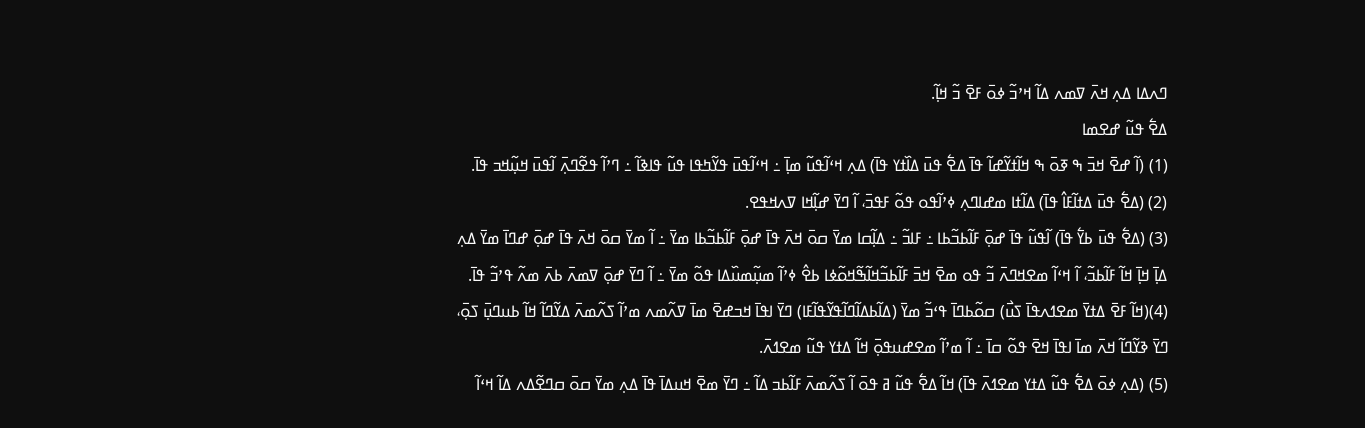ߣߍߡߊ ߡߍ߲ ߞߍ߫ ߜߘߍ ߡߊ߬ ߞߴߏ߬ ߦߋ߫ ߓߐ߫ ߏ߬ ߞߊ߲߬.
ߡߐ߱ ߟߎ߬ ߝߐߘߊ
(1) (ߊ߬ ߝߐ߫ ߞߏ߫ ߒ ߧߋ߫ ߒ ߞߊ߬ߙߌ߬ߝߊ߬ ߟߊ߫ ߡߐ߱ ߟߎ߫ ߡߊ߰ߙߌ ߟߊ߫) ߡߍ߲ ߞߵߊ߬ߟߎ߬ ߘߊ߲߫ ߸ ߞߵߊ߬ߟߎ߫ ߟߌ߬ߤߟߊ ߟߎ߬ ߟߊߢߊ߬ ߸ ߣߴߊ߬ ߟߐ߬ߣߍ߲߫ ߊ߬ߟߎ߫ ߞߎ߲߬ߞߏ ߟߊ߫.
(2) (ߡߐ߱ ߟߎ߫ ߡߙߊ߬ߓߊ߮ ߟߊ߫) ߡߊ߬ߙߊ ߘߝߊߣߍ߲ ߦߴߊ߬ߟߋ ߟߋ߬ ߓߟߏ߫، ߊ߬ ߣߌ߫ ߝߊ߲߬ߞߊ ߜߍߞߟߐ.
(3) (ߡߐ߱ ߟߎ߫ ߕߌ߱ ߟߊ߫) ߊ߬ߟߎ߬ ߟߊ߫ ߝߋ߲߫ ߓߊ߬ߕߏ߬ߕߊ ߸ ߓߊߏ߬ ߸ ߡߊ߲߬ߛߊ ߘߌ߫ ߛߋ߫ ߞߍ߫ ߟߊ߫ ߝߋ߲߫ ߓߊ߬ߕߏ߬ߕߊ ߘߌ߫ ߸ ߊ߬ ߘߌ߫ ߛߋ߫ ߞߍ߫ ߟߊ߫ ߝߋ߲߫ ߝߣߊ߫ ߘߌ߫ ߡߍ߲ ߡߊ߲߫ ߞߊ߲߫ ߞߊ߬ ߓߊ߬ߕߏ߬، ߊ߬ ߞߵߊ߬ ߘߐߞߣߍ߫ ߏ߬ ߟߋ ߘߐ߫ ߞߏ߫ ߓߊ߬ߕߏ߬ߞߊ߬ߒ߬ߞߋ߬ߦߊ ߕߐ߮ ߦߴߊ߬ ߘߎ߲߬ߘߎ߰ߡߊ ߟߋ߬ ߘߌ߫ ߸ ߊ߬ ߣߌ߫ ߝߋ߲߫ ߜߘߍ߫ ߕߍ߫ ߘߍ߬ ߟߴߏ߬ ߟߊ߫.
(4)(ߞߊ߬ ߓߐ߫ ߡߙߌ߫ ߘߐߗߍߟߊ߫ ߖߎ߯) ߛߋ߬ߕߣߊ߫ ߟߵߏ߬ ߘߌ߫ (ߡߊ߬ߕߡߊ߬ߣߊ߬ߟߌ߬ߟߊ߬ߓߊ) ߣߌ߫ ߊߟߊ߫ ߞߏߝߐ߫ ߘߊ߫ ߜߍ߬ߘߍ ߘߴߊ߬ ߖߍ߬ߘߍ߫ ߡߌ߬ߣߊ߬ ߞߊ߬ ߕߎߣߎ߲߫ ߖߋ߲߫، ߣߌ߫ ߢߌ߬ߣߊ߬ ߞߍ߫ ߘߊ߫ ߊߟߊ߫ ߞߐ߫ ߟߋ߬ ߛߊ߫ ߸ ߊ߬ ߘߴߊ߬ ߘߐߝߎߟߋ߲߫ ߞߊ߬ ߡߙߌ ߟߎ߬ ߘߐߗߍ߫.
(5) (ߡߍ߲ ߦߋ߫ ߡߐ߱ ߟߎ߬ ߡߙߌ ߘߐߗߍ߫ ߟߊ߫) ߞߊ߬ ߡߐ߱ ߟߎ߬ ߥ ߟߋ߫ ߊ߬ ߖߍ߬ߘߍ߫ ߓߊ߬ߕߏ ߡߊ߬ ߸ ߣߌ߫ ߘߐ߫ ߞߎߡߊ߫ ߟߊ߫ ߡߍ߲ ߘߌ߫ ߛߋ߫ ߛߣߐ߬ߡߍ ߡߊ߬ ߞߵߊ߬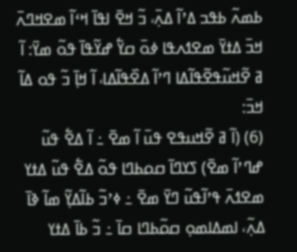ߕߘߍ߬ ߕߟߏ ߡߴߊ߬ ߡߍ߲߫، ߏ߬ ߞߐ߫ ߊߟߊ߫ ߞߵߊ߬ ߘߐߞߣߍ߫ ߞߏ߫ ߡߙߌ߫ ߘߐߗߍߟߊ ߦߋ߫ ߛߌ߱ ߝߌ߬ߟߊ߫ ߟߋ߬ ߘߌ߫: ߊ߬ ߥ ߐ߬ߞߎ߬ߟߐ߬ߟߊ߬ߡߊ ߣߴߊ߬ ߡߐ߰ߟߊ߬ߡߊ، ߊ߬ ߞߊ߲߫ ߏ߬ ߟߋ ߡߊ߬ ߞߏ߫:
(6) (ߊ߬ ߥ ߐ߬ߞߎߟߐ ߟߎ߫ ߊ߬ ߘߐ߫ ߸ ߊ߬ ߡߐ߱ ߟߎ߬ ߝߣߴߊ߬ ߘߐ߫) ߖߌߣߊ߫ ߛߋߕߣߊ ߟߋ߬ ߡߐ߱ ߟߎ߬ ߡߙߌ ߘߐߗߍ߫ ߟߴߊ߬ߟߎ߬ ߣߌ߫ ߘߐ߫ ߸ ߦߴߏ߬ ߕߊ߬ߡߌ߲߬ ߘߊ߬ ߢߊ߫ ߡߍ߲߬، ߊߘߡߊߘߋ߲ ߛߋ߬ߕߣߊ ߛߊ߫ ߸ ߏ߬ ߕߊ߫ ߡߙߌ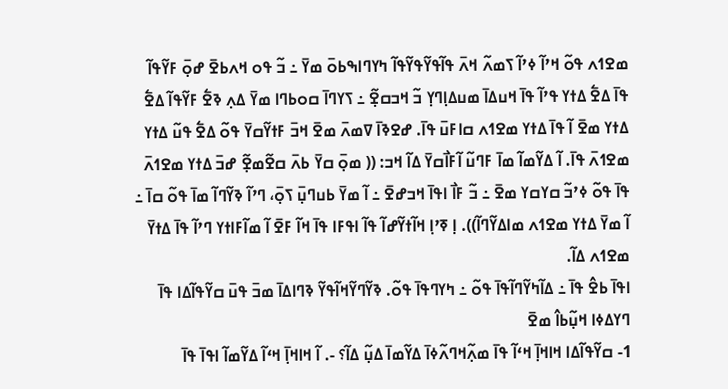ߘߐߗߍ ߟߋ߬ ߞߴߊ߬ ߦߴߊ߬ ߖߘߍ߬ ߞߍ߫ ߟߊ߬ߟߌ߬ߟߌ߬ߟߊ߬ ߤߌߣߊߒߕߋ߫ ߘߌ߫ ߸ ߏ߬ ߟߋ ߞߍߕߐ߫ ߝߋ߲߫ ߓߌ߬ߟߊ߬ ߟߊ߫ ߡߐ߱ ߡߙߌ ߟߴߊ߬ ߟߊ߫ ߞߎߡߊ߫ ߘߎߡߊ߲ߣߌ߲ ߏ߬ ߞߏߛߐ߲߬ ߸ ߖߌߣߊ߫ ߛߋߕߣߊ ߘߌ߫ ߡߍ߲ ߢߐ߱ ߓߌ߬ߟߊ߬ ߡߐ߱ ߡߙߌ ߘߐ߫ ߊ߬ ߟߊ߫ ߡߙߌ ߘߐߗߍ ߛߊߓߎ߫ ߟߊ߫. ߝߐߢߊ߫ ߜߘߍ߫ ߘߐ߫ ߞߏ߫ ߓߙߌ߬ߛߌ߫ ߟߋ߬ ߡߐ߱ ߟߎ߬ ߡߙߌ ߘߐߗߍ߫ ߟߊ߫. ߊ߬ ߡߌ߬ߘߊ߬ ߘߊ߫ ߓߣߎ߬ ߊ߬ߓߊ߯ߛߌ߫ ߡߊ߬ ߞߏ: (( ߘߋ߲߫ ߛߌ߫ ߕߍ߫ ߛߐ߬ߘߐ߲߬ ߝߏ߫ ߡߙߌ ߘߐߗߍ߫ ߟߊ߫ ߟߋ߬ ߦߴߏ߬ ߛߌߛߌ ߘߐ߫ ߸ ߏ߬ ߓߊ߯ ߊߟߊ߫ ߞߏߝߐ߫ ߸ ߊ߬ ߘߌ߫ ߕߎߣߎ߲߫ ߖߋ߲߫، ߣߴߊ߬ ߢߌ߬ߣߊ߬ ߘߊ߫ ߟߋ߬ ߛߊ߫ ߸ ߊ߬ ߘߌ߫ ߡߙߌ ߘߐߗߍ ߘߊߡߌ߬ߣߊ߬)). ߊ߲ ߧߴߊ߲ ߞߊ߬ߙߌ߬ߝߊ߬ ߟߊ߬ ߊߟߓߊ ߟߊ߫ ߞߊ߬ ߓߐ߫ ߊ߬ ߘߊ߬ߓߊߙߌ ߣߴߊ߬ ߟߊ߫ ߡߙߌ߫ ߘߐߗߍ ߡߊ߬.
ߊߟߊ߫ ߕߐ߮ ߟߊ߫ ߸ ߡߊ߬ߤߌ߬ߣߊ߬ߟߊ߫ ߟߋ߬ ߸ ߤߌߣߟߊ߫ ߟߋ߬. ߢߌ߬ߣߌ߬ߞߊ߬ߟߌ߬ ߢߣߊߡߊ߫ ߘߏ߫ ߟߎ߫ ߛߌ߬ߟߊ߬ߡߊ ߟߊ߫ ߣߌߡߦߊ ߞߎ߲߬ߕߊ߮ ߘߐ߫
1- ߛߌ߬ߟߊ߬ߡߊ ߞߊߞߊ߲߫ ߞߵߊ߬ ߟߊ߫ ߘߍ߲߬ߞߣߍ߬ߦߊ߫ ߡߌ߬ߘߊ߫ ߡߎ߲߬ ߡߊ߬؟ -. ߊ߬ ߞߊߞߊ߲߫ ߞߵߊ߬ ߡߌ߬ߘߊ߬ ߊߟߊ߫ ߟߊ߫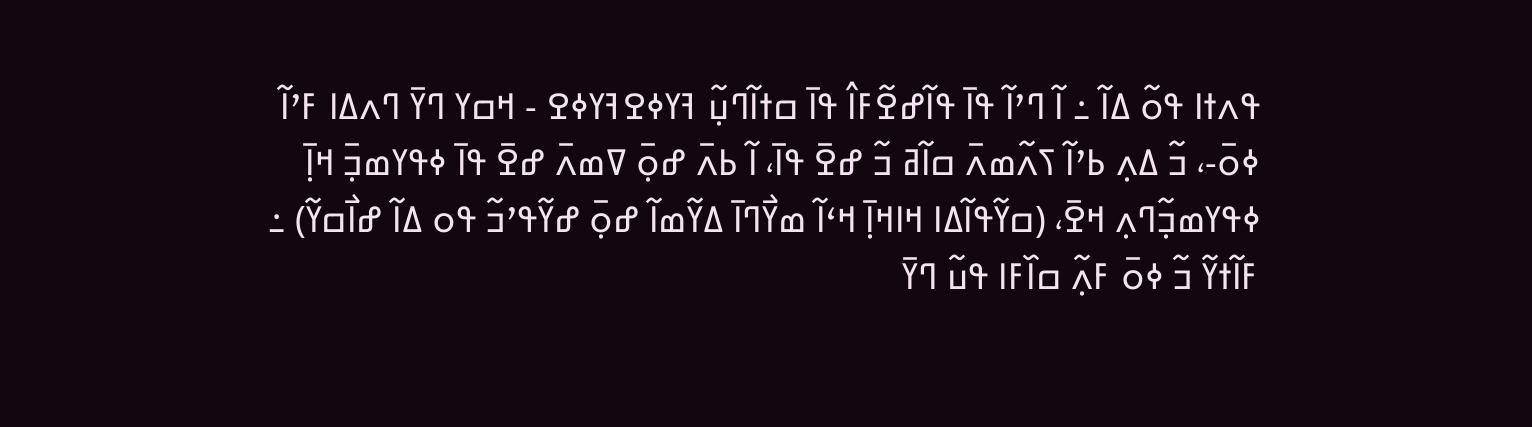ߟߍߙߊ ߟߋ߬ ߡߊ߬ ߸ ߊ߬ ߣߴߊ߬ ߟߊ߫ ߟߊ߬ߝߐ߬ߓߊ߮ ߟߊ߫ ߛߙߊ߬ߣߎ߲߬ ߔߌߦߐߔߌߦߐ - ߞߛߌ ߣߌ߫ ߣߍߡߊ ߓߴߊ߬ ߦߋ߫-، ߏ߬ ߡߍ߲ ߕߴߊ߬ ߖߍ߬ߘߍ߫ ߛߊ߬ߥ ߏ߬ ߝߐ߫ ߟߊ߫، ߊ߬ ߕߍ߫ ߝߋ߲߫ ߜߘߍ߫ ߝߐ߫ ߟߊ߫ ߦߟߌߘߏ߲߫ ߞߊ߲߫ ߦߟߌߘߏ߲߬ߣߍ߲ ߞߐ߫، (ߛߌ߬ߟߊ߬ߡߊ ߞߊߞߊ߲߫ ߞߵߊ߬ ߘߌ߯ߣߊ߫ ߡߌ߬ߘߊ߬ ߝߋ߲߫ ߝߌ߬ߟߴߏ߬ ߟߋ ߡߊ߬ ߝߊ߯ߛߌ߬) ߸ ߓߊ߬ߙߌ߬ ߏ߬ ߦߋ߫ ߓߍ߲߬ ߛߊ߰ߓߊ ߟߎ߬ ߣߌ߫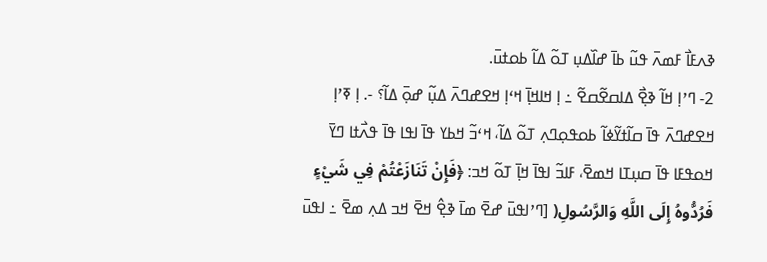ߢߍߓߊ߯ ߓߘߍ߫ ߟߎ߬ ߕߊ߫ ߝߊ߰ߡߎ߲ ߠߋ߬ ߡߊ߬ ߕߋߙߎ߫.
2- ߣߴߊ߲ ߞߊ߬ ߢߐ߲߯ ߡߊߛߐ߬ߛߐ߬ ߸ ߊ߲ ߞߊߞߊ߲߫ ߞߵߊ߲ ߞߐߝߣߍ߫ ߡߎ߲߬ ߝߋ߲߫ ߡߊ߬؟ -. ߊ߲ ߧߴߊ߲ ߞߐߝߣߍ߫ ߟߊ߫ ߛߊ߬ߙߌ߬ߦߊ߬ ߕߋߟߋ߲ߣߍ߲ ߠߋ߬ ߡߊ߬، ߞߵߏ߬ ߞߕߌ ߟߊ߫ ߊߟߊ ߟߊ߫ ߟߍ߯ߙߊ ߣߌ߫ ߞߋߟߓߊ ߟߊ߫ ߛߎ߲ߠߊ ߞߘߐ߫، ߓߊߏ߬ ߊߟߊ߫ ߞߊ߲߫ ߠߋ߬ ߞߏ: ﴿فَإِنْ تَنَازَعْتُمْ فِي شَيْءٍ فَرُدُّوهُ إِلَى اللَّهِ وَالرَّسُولِ( [ߣߴߊߟߎ߫ ߝߐ߫ ߘߊ߫ ߢߐ߲߮ ߞߐ߫ ߞߏ ߡߍ߲ ߘߐ߫ ߸ ߊߟߎ߫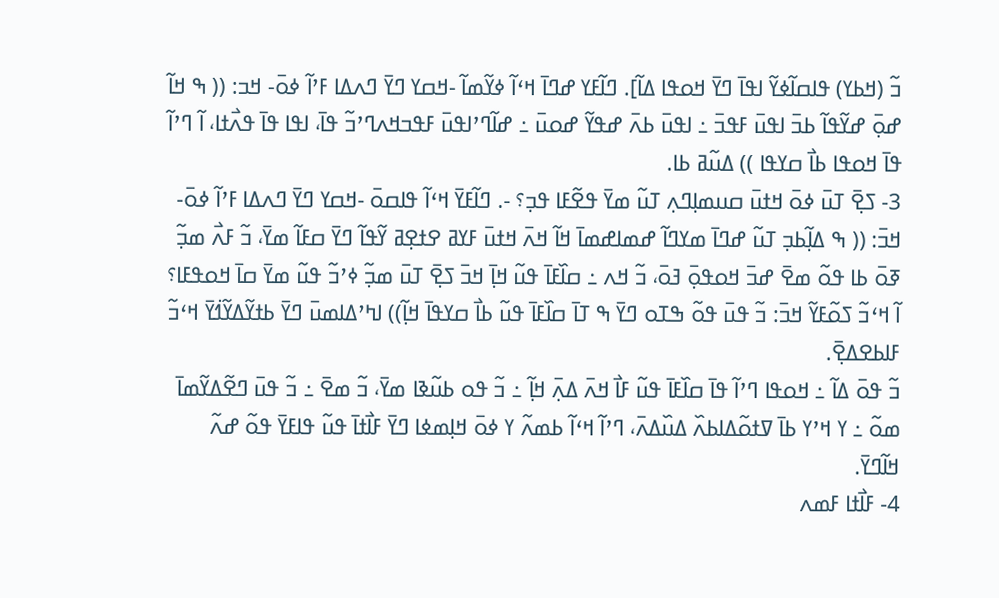ߏ߬ (ߞߕߌ) ߟߊߛߊ߬ߦߌ߬ ߊߟߊ߫ ߣߌ߫ ߞߋߟߊ ߡߊ߬]. ߣߊ߬ߓߌ ߝߣߊ߫ ߞߵߊ߬ ߦߌ߬ߘߊ߬ -ߞߛߌ ߣߌ߫ ߣߍߡߊ ߓߴߊ߬ ߦߋ߫- ߞߏ: (( ߒ ߞߊ߬ ߝߋ߲߫ ߝߌ߬ߟߊ߬ ߕߏ߫ ߊߟߎ߫ ߓߟߏ߫ ߸ ߊߟߎ߫ ߕߍ߫ ߝߟߌ߬ ߝߋߎ߫ ߸ ߝߊ߬ߣߴߊߟߎ߫ ߓߟߏߞߍߣߴߏ߬ ߟߊ߫، ߊߟߊ ߟߊ߫ ߟߍ߯ߙߊ، ߊ߬ ߣߴߊ߬ ߟߊ߫ ߞߋߟߊ ߕߊ߯ ߛߌߟߊ )) ߡߎ߬ߥ ߕߊ.
3- ߖߐ߲߫ ߠߎ߫ ߦߋ߫ ߞߙߎ߫ ߛߎߘߊ߲ߣߍ߲ ߠߎ߬ ߘߌ߫ ߟߐ߬ߓߊ ߟߏ߲؟ -. ߣߊ߬ߓߌ߫ ߞߵߊ߬ ߟߊߛߋ߫ -ߞߛߌ ߣߌ߫ ߣߍߡߊ ߓߴߊ߬ ߦߋ߫- ߞߏ߫: (( ߒ ߡߊ߲߬ߕߏ߲ ߠߎ߬ ߝߣߊ߫ ߘߌߣߊ߬ ߝߘߊߝߘߊ߫ ߞߊ߬ ߞߍ߫ ߞߙߎ߫ ߓߌߥ ߐߙߐ߲ߥ ߌ߬ߟߊ߬ ߣߌ߫ ߛߓߊ߬ ߘߌ߫، ߏ߬ ߓߍ߯ ߘߏ߲߬ ߧߋ߫ ߕߊ ߟߋ߬ ߘߐ߫ ߝߏ߫ ߞߋߟߋ߲߫ ߔߋ߫، ߏ߬ ߞߍ ߸ ߛߊ߰ߓߊ߫ ߟߎ߬ ߞߊ߲߫ ߞߏ߫ ߖߐ߲߫ ߠߎ߫ ߘߏ߲߬ ߦߴߏ߬ ߟߎ߬ ߘߌ߫ ߛߊ߫ ߞߋߟߓߊ؟ ߊ߬ ߞߵߏ߬ ߖߋ߬ߓߌ߬ ߞߏ߫: ߏ߬ ߟߎ߫ ߟߋ߬ ߒߠߋ ߣߌ߫ ߒ ߠߊ߫ ߛߊ߰ߓߊ߫ ߟߎ߬ ߕߊ߯ ߛߌߟߊ߫ ߞߊ߲߬)) ߊߤߴߡߊߘߎ߫ ߣߌ߫ ߕߙߌ߬ߡߌ߬ߗ߭ߌ߫ ߞߵߏ߬ ߓߊߕߐߡߐ߲߫.
ߏ߬ ߟߋ߫ ߡߊ߬ ߸ ߞߋߟߊ ߣߴߊ߬ ߟߊ߫ ߛߊ߰ߓߊ߫ ߟߎ߬ ߓߊ߯ ߞߍ߫ ߡߍ߲߫ ߞߊ߲߬ ߸ ߏ߬ ߟߋ ߕߎ߬ߢߊ ߘߌ߫، ߏ߬ ߘߐ߫ ߸ ߏ߬ ߟߎ߫ ߣߐ߬ߡߌ߬ߘߊ߫ ߘߋ߬ ߸ ߌ ߞߴߌ ߕߊ߫ ߜߙߋ߬ߡߊߕߍ߰ ߡߎ߰ߡߍ߫، ߣߴߊ߬ ߞߵߊ߬ ߕߘߍ߬ ߌ ߦߋ߫ ߞߊ߲ߘߦߊ ߣߌ߫ ߓߊ߯ߙߊ߫ ߟߎ߬ ߟߊߓߌ߫ ߟߋ߬ ߝߍ߬ ߞߊ߬ߣߌ߫.
4- ߓߊ߯ߙߊ ߓߘߍ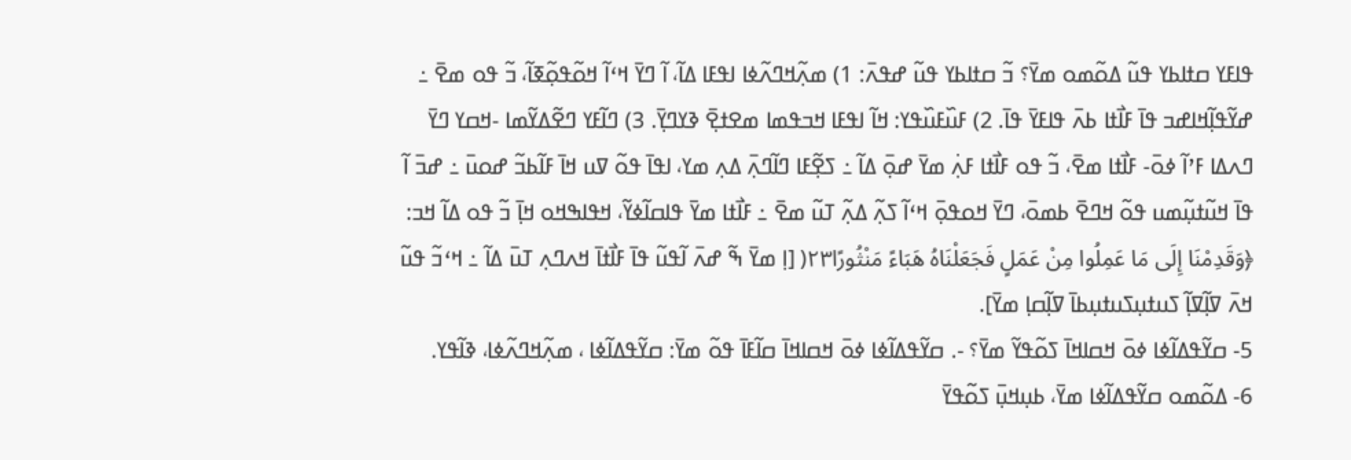ߟߊߓߌ ߛߙߊߕߌ ߟߎ߬ ߡߋ߬ߘߋ ߘߌ߫؟ ߏ߬ ߛߙߊߕߌ ߟߎ߬ ߝߟߍ߫: 1) ߘߍ߲߬ߞߣߍ߬ߦߊ ߊߟߓߊ ߡߊ߬، ߊ߬ ߣߌ߫ ߞߵߊ߬ ߞߋ߬ߟߋ߲߬ߧߊ߬، ߏ߬ ߟߋ ߘߐ߫ ߸ ߝߌ߬ߟߊ߲߬ߞߊߝߏ ߟߊ߫ ߓߊ߯ߙߊ ߕߍ߫ ߟߊߓߌ߫ ߟߊ߫. 2) ߓߎ߰ߓߎ߰ߟߌ: ߞߊ߬ ߊߟߓߊ ߞߏߟߘߊ ߘߐߙߐ߲߫ ߢߌߣߌ߲߫. 3) ߣߊ߬ߓߌ ߣߐ߬ߡߌ߬ߘߊ -ߞߛߌ ߣߌ߫ ߣߍߡߊ ߓߴߊ߬ ߦߋ߫- ߓߊ߯ߙߊ ߘߐ߫، ߏ߬ ߟߋ ߓߊ߯ߙߊ ߓߍ߲߭ ߘߌ߫ ߝߋ߲߫ ߡߊ߬ ߸ ߖߐ߲߬ߓߊ ߣߊ߬ߣߍ߲߫ ߡߍ߲ ߘߌ، ߊߟߊ߫ ߟߋ߬ ߜߎ ߞߊ߫ ߓߊ߬ߕߏ߬ ߝߋߎ߫ ߸ ߝߏ߫ ߊ߬ ߟߊ߫ ߞߎ߬ߙߎ߲߬ߘߎ ߟߋ߬ ߞߣߐ߫ ߕߘߋ߫، ߣߌ߫ ߞߋߟߋ߲߫ ߞߵߊ߬ ߖߍ߲߬ ߡߍ߲߬ ߠߎ߬ ߘߐ߫ ߸ ߓߊ߯ߙߊ ߘߌ߫ ߟߊߛߊ߬ߦߌ߬، ߞߟߊߒߞߋ ߞߊ߲߫ ߏ߬ ߟߋ ߡߊ߬ ߞߏ: ﴿وَقَدِمْنَا إِلَى مَا عَمِلُوا مِنْ عَمَلٍ فَجَعَلْنَاهُ هَبَاءً مَنْثُورًا٢٣( [ߊ߲ ߘߌ߫ ߒ߬ ߝߍ߫ ߊ߬ߟߎ߬ ߟߊ߫ ߓߊ߯ߙߊ߫ ߞߍߣߍ߲ ߠߎ߫ ߡߊ߬ ߸ ߞߵߏ߬ ߟߎ߬ ߞߍ߫ ߜߊ߲߬ߜߊ߲߬ ߖߎߙߎ߲ߖߎߙߎ߲ߕߊ߫ ߜߊ߲߬ߛߊ߲ ߘߌ߫].
5- ߛߌ߬ߟߡߊ߬ߦߊ ߦߋ߫ ߞߛߊߞߊ߫ ߖߋ߬ߟߌ߬ ߘߌ߫؟ -. ߛߌ߬ߟߡߊ߬ߦߊ ߦߋ߫ ߞߛߊߞߊ߫ ߛߊ߬ߓߊ߫ ߟߋ߬ ߘߌ߫: ߛߌ߬ߟߡߊ߬ߦߊ ، ߘߍ߲߬ߞߣߍ߬ߦߊ، ߢߊ߬ߟߌ.
6- ߡߋ߬ߘߋ ߛߌ߬ߟߡߊ߬ߦߊ ߘߌ߫، ߕߎ߲ߞߎ߲߫ ߖߋ߬ߟߌ߫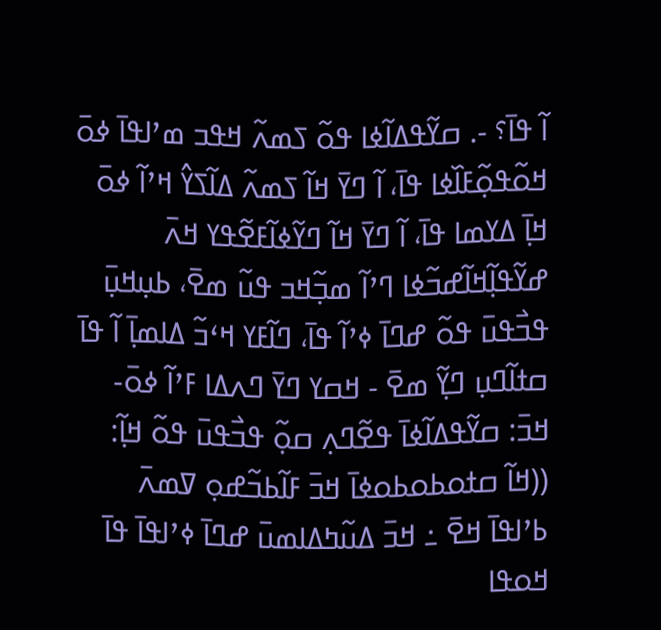ߊ߬ ߟߊ߫؟ -. ߛߌ߬ߟߡߊ߬ߦߊ ߟߋ߬ ߖߘߍ߬ ߞߟߏ ߘߴߊߟߊ߫ ߦߋ߫ ߞߋ߬ߟߋ߲߬ߓߊ߰ߦߊ ߟߊ߫، ߊ߬ ߣߌ߫ ߞߊ߬ ߖߘߍ߬ ߡߊ߬ߖߌ߮ ߞߴߊ߬ ߦߋ߫ ߞߊ߲߫ ߡߌߘߊ ߟߊ߫، ߊ߬ ߣߌ߫ ߞߊ߬ ߣߌ߬ߦߊ߬ߓߐ߬ߟߌ ߞߍ߫ ߝߌ߬ߟߊ߲߬ߞߊ߬ߝߏ߬ߦߊ ߣߴߊ߬ ߘߏ߲߬ߞߏ ߟߎ߬ ߘߐ߫، ߕߎ߲ߞߎ߲߫ ߟߏ߯ߟߎ߫ ߟߋ߬ ߝߣߊ߫ ߦߴߊ߬ ߟߊ߫، ߣߊ߬ߓߌ ߞߵߏ߬ ߡߊߘߊ߲߫ ߊ߬ ߟߊ߫ ߛߙߊ߬ߣߎ߲ ߣߌ߲߬ ߘߐ߫ - ߞߛߌ ߣߌ߫ ߣߍߡߊ ߓߴߊ߬ ߦߋ߫- ߞߏ߫: ߛߌ߬ߟߡߊ߬ߦߊ߫ ߟߐ߬ߣߍ߲ ߛߋ߲߬ ߟߏ߯ߟߎ߫ ߟߋ߬ ߞߊ߲߬: ((ߞߊ߬ ߛߙߋߕߋߕߋߦߊ߫ ߞߏ߫ ߓߊ߬ߕߏ߬ߝߋ߲ ߜߘߍ߫ ߕߴߊߟߊ߫ ߞߐ߫ ߸ ߞߏ߫ ߡߎ߬ߤߡߊߘߎ߫ ߝߣߊ߫ ߦߴߊߟߊ߫ ߟߊ߫ ߞߋߟߊ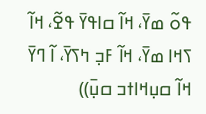ߟߋ߬ ߘߌ߫، ߞߊ߬ ߛߊߟߌ߫ ߟߐ߬، ߞߊ߬ ߖߞߊ ߘߌ߫، ߞߊ߬ ߓߏ߲ ߤߖߌ߫، ߊ߬ ߣߌ߫ ߞߊ߬ ߛߎ߲ߞߊߙߏ ߛߎ߲߫))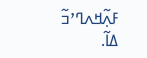ߓߍ߲߬ߞߍߣߴߏ߬ ߡߊ߬.